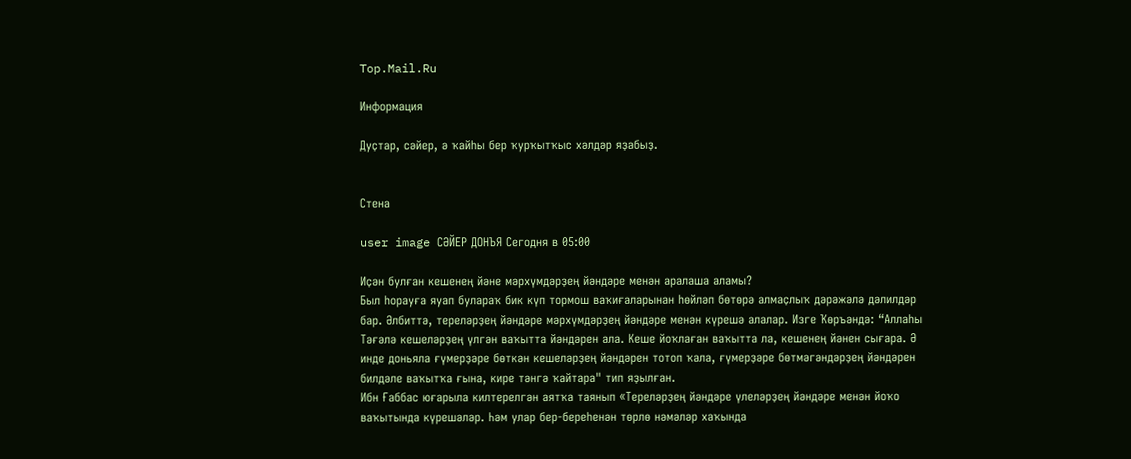Top.Mail.Ru

Информация

Дуҫтар, сәйер, ә ҡайһы бер ҡурҡытҡыс хәлдәр яҙабыҙ.


Стена

user image СӘЙЕР ДОНЪЯ Сегодня в 05:00

Иҫән булған кешенең йәне мәрхүмдәрҙең йәндәре менән аралаша аламы?
Был һорауға яуап булараҡ бик күп тормош ваҡиғаларынан һөйләп бөтөрә алмаҫлыҡ дәрәжәлә дәлилдәр бар. Әлбиттә, тереләрҙең йәндәре мәрхүмдәрҙең йәндәре менән күрешә алалар. Изге Ҡөръәндә: “Аллаһы Тәғәлә кешеләрҙең үлгән ваҡытта йәндәрен ала. Кеше йоҡлаған ваҡытта ла, кешенең йәнен сығара. Ә инде доньяла ғүмерҙәре бөткән кешеләрҙең йәндәрен тотоп ҡала, ғүмерҙәре бөтмәгәндәрҙең йәндәрен билдәле ваҡытҡа ғына, кире тәнгә ҡайтара" тип яҙылған.
Ибн Ғаббас юғарыла килтерелгән аятҡа таянып «Тереләрҙең йәндәре үлеләрҙең йәндәре менән йоҡо ваҡытында күрешәләр. Һәм улар бер-береһенән төрлө нәмәләр хаҡында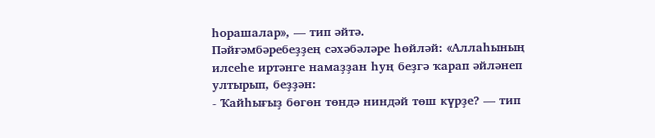һорашалар», — тип әйтә.
Пәйғәмбәребеҙҙең сәхәбәләре һөйләй: «Аллаһының илсеһе иртәнге намаҙҙан һуң беҙгә ҡарап әйләнеп ултырып, беҙҙән:
- Ҡайһығыҙ бөгөн төндә ниндәй төш күрҙе? — тип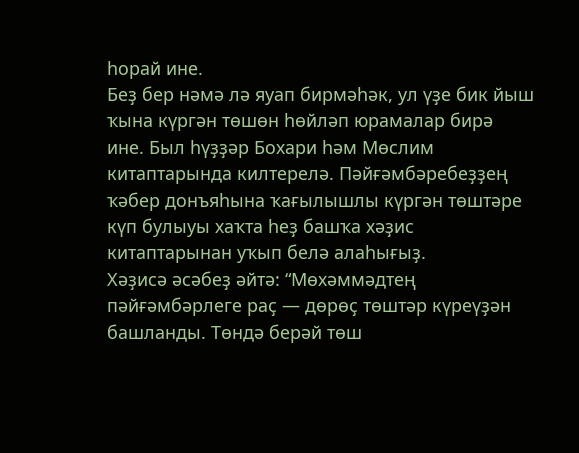һорай ине.
Беҙ бер нәмә лә яуап бирмәһәк, ул үҙе бик йыш ҡына күргән төшөн һөйләп юрамалар бирә ине. Был һүҙҙәр Бохари һәм Мөслим китаптарында килтерелә. Пәйғәмбәребеҙҙең ҡәбер донъяһына ҡағылышлы күргән төштәре күп булыуы хаҡта һеҙ башҡа хәҙис китаптарынан уҡып белә алаһығыҙ.
Хәҙисә әсәбеҙ әйтә: “Мөхәммәдтең пәйғәмбәрлеге раҫ — дөрөҫ төштәр күреүҙән башланды. Төндә берәй төш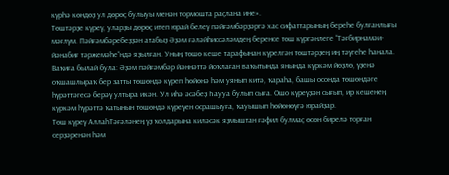күрһә көндөҙ ул дөрөҫ булыуы менән тормошта раҫлана ине».
Төштәрҙе күреү, уларҙы дөрөҫ итеп юрай белеү пәйғәмбәрҙәргә хас сифаттарының береһе булғанлығы мәғлүм. Пәйғәмбәребеҙҙән атабыҙ Әҙәм ғәләйһиссәләмдең беренсе төш күргәнлеге “Тәғбирнамәи-йәнабиғ тәржемәһе“ндә яҙылған. Уның төшө кеше тарафынан күрелгән төштәрҙең иң тәүгеһе һанала. Ваҡиға былай була: Әҙәм пәйғәмбәр йәннәттә йоҡлаған ваҡытында янында күркәм йөҙлө, үҙенә оҡшашлыраҡ бер затты төшөндә күреп һөйөнә һәм уянып китә, ҡараһа, башы осонда төшөндәге һүрәттәгесә берәү ултыра икән. Ул иһә әсәбеҙ Һаууа булып сыға. Ошо күреүҙән сығып, ир кешенең күркәм һүрәттә ҡатынын төшөндә күреүен осрашыуға, ҡауышып һөйөнөүгә юрайҙар.
Төш күреү АллаһТәғәләнең үҙ ҡолдарына киләсәк яҙмыштан ғәфил булмаҫ өсөн бирелә торған серҙәренән һәм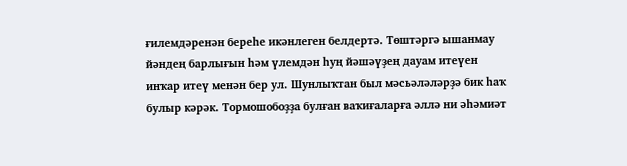ғилемдәренән береһе икәнлеген белдертә. Төштәргә ышанмау йәндең барлығын һәм үлемдән һуң йәшәүҙең дауам итеүен инҡар итеү менән бер ул. Шунлыҡтан был мәсьәләләрҙә бик һаҡ булыр кәрәк. Тормошобоҙҙа булған ваҡиғаларға әллә ни әһәмиәт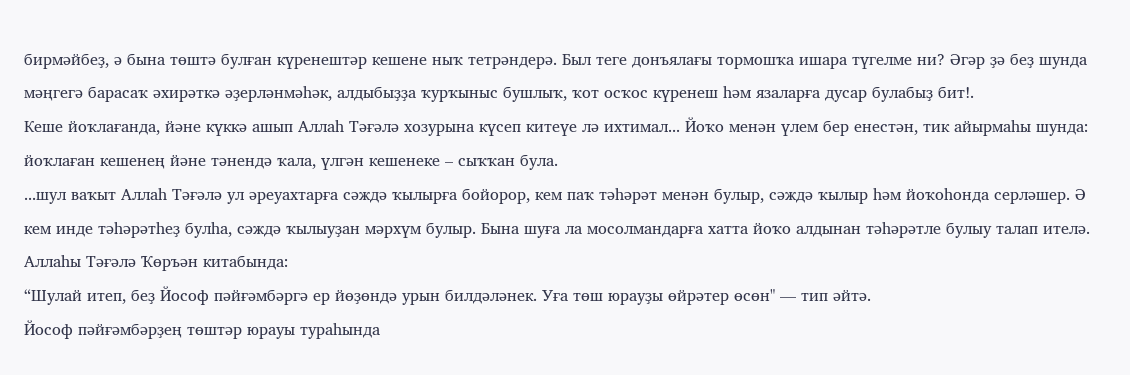бирмәйбеҙ, ә бына төштә булған күренештәр кешене ныҡ тетрәндерә. Был теге донъялағы тормошҡа ишара түгелме ни? Әгәр ҙә беҙ шунда мәңгегә барасаҡ әхирәткә әҙерләнмәһәк, алдыбыҙҙа ҡурҡыныс бушлыҡ, ҡот осҡос күренеш һәм язаларға дусар булабыҙ бит!.
Кеше йоҡлағанда, йәне күккә ашып Аллаһ Тәғәлә хозурына күсеп китеүе лә ихтимал... Йоҡо менән үлем бер енестән, тик айырмаһы шунда: йоҡлаған кешенең йәне тәнендә ҡала, үлгән кешенеке – сыҡҡан була.
...шул ваҡыт Аллаһ Тәғәлә ул әреуахтарға сәждә ҡылырға бойорор, кем паҡ тәһәрәт менән булыр, сәждә ҡылыр һәм йоҡоһонда серләшер. Ә кем инде тәһәрәтһеҙ булһа, сәждә ҡылыуҙан мәрхүм булыр. Бына шуға ла мосолмандарға хатта йоҡо алдынан тәһәрәтле булыу талап ителә.
Аллаһы Тәғәлә Ҡөръән китабында:
“Шулай итеп, беҙ Йософ пәйғәмбәргә ер йөҙөндә урын билдәләнек. Уға төш юрауҙы өйрәтер өсөн" — тип әйтә.
Йософ пәйғәмбәрҙең төштәр юрауы тураһында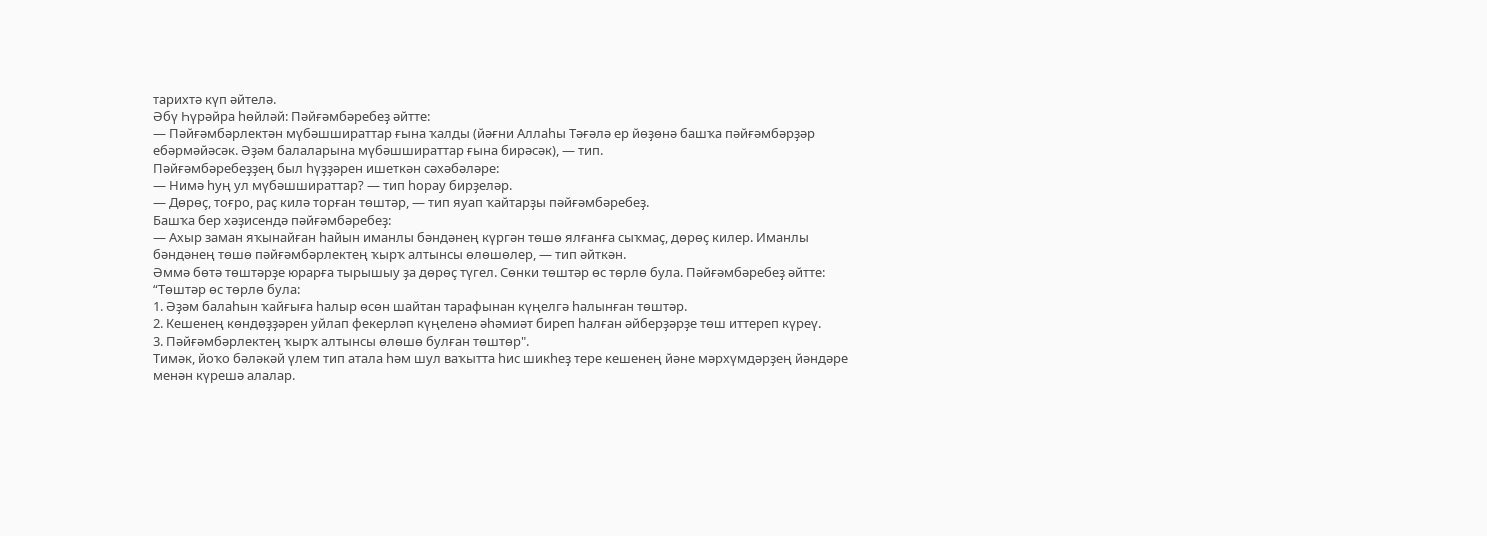тарихтә күп әйтелә.
Әбү Һүрәйра һөйләй: Пәйғәмбәребеҙ әйтте:
— Пәйғәмбәрлектән мүбәшшираттар ғына ҡалды (йәғни Аллаһы Тәғәлә ер йөҙөнә башҡа пәйғәмбәрҙәр ебәрмәйәсәк. Әҙәм балаларына мүбәшшираттар ғына бирәсәк), — тип.
Пәйғәмбәребеҙҙең был һүҙҙәрен ишеткән сәхәбәләре:
— Нимә һуң ул мүбәшшираттар? — тип һорау бирҙеләр.
— Дөрөҫ, тоғро, раҫ килә торған төштәр, — тип яуап ҡайтарҙы пәйғәмбәребеҙ.
Башҡа бер хәҙисендә пәйғәмбәребеҙ:
— Ахыр заман яҡынайған һайын иманлы бәндәнең күргән төшө ялғанға сыҡмаҫ, дөрөҫ килер. Иманлы бәндәнең төшө пәйғәмбәрлектең ҡырҡ алтынсы өлөшөлер, — тип әйткән.
Әммә бөтә төштәрҙе юрарға тырышыу ҙа дөрөҫ түгел. Сөнки төштәр өс төрлө була. Пәйғәмбәребеҙ әйтте:
“Төштәр өс төрлө була:
1. Әҙәм балаһын ҡайғыға һалыр өсөн шайтан тарафынан күңелгә һалынған төштәр.
2. Кешенең көндөҙҙәрен уйлап фекерләп күңеленә әһәмиәт биреп һалған әйберҙәрҙе төш иттереп күреү.
3. Пәйғәмбәрлектең ҡырҡ алтынсы өлөшө булған төштөр".
Тимәк, йоҡо бәләкәй үлем тип атала һәм шул ваҡытта һис шикһеҙ тере кешенең йәне мәрхүмдәрҙең йәндәре менән күрешә алалар.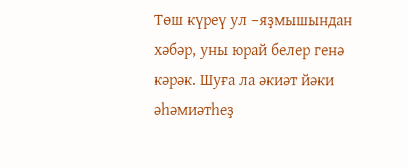Төш күреү ул –яҙмышындан хәбәр, уны юрай белер генә кәрәк. Шуға ла әкиәт йәки әһәмиәтһеҙ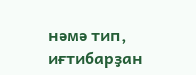нәмә тип, иғтибарҙан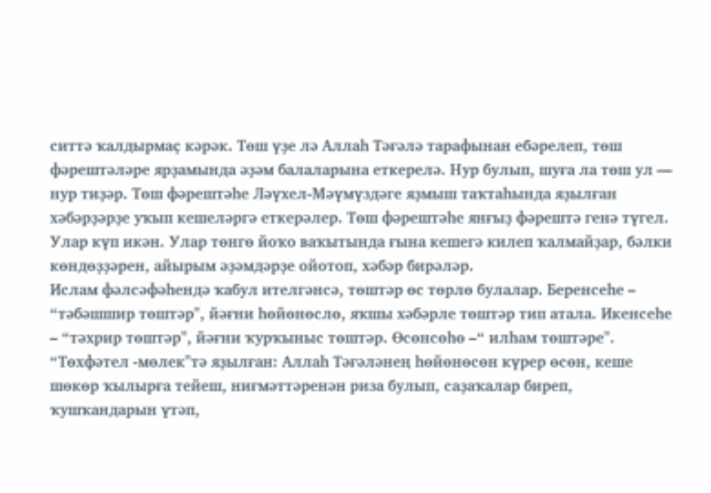ситтә ҡалдырмаҫ кәрәк. Төш үҙе лә Аллаһ Тәғәлә тарафынан ебәрелеп, төш фәрештәләре ярҙамында әҙәм балаларына еткерелә. Нур булып, шуға ла төш ул — нур тиҙәр. Төш фәрештәһе Ләүхел-Мәүмүздәге яҙмыш таҡтаһында яҙылған хәбәрҙәрҙе уҡып кешеләргә еткерәлер. Төш фәрештәһе янғыҙ фәрештә генә түгел. Улар күп икән. Улар төнгө йоҡо ваҡытында ғына кешегә килеп ҡалмайҙар, бәлки көндөҙҙәрен, айырым әҙәмдәрҙе ойотоп, хәбәр бирәләр.
Ислам фәлсәфәһендә ҡабул ителгәнсә, төштәр өс төрлө булалар. Беренсеһе – “тәбәшшир төштәр", йәғни һөйөнөслө, яҡшы хәбәрле төштәр тип атала. Икенсеһе – “тәхрир төштәр", йәғни ҡурҡыныс төштәр. Өсөнсөһө –“ илһам төштәре".
“Төхфәтел -мөлек"тә яҙылған: Аллаһ Тәғәләнең һөйөнөсөн күрер өсөн, кеше шөкөр ҡылырға тейеш, ниғмәттәренән риза булып, саҙаҡалар биреп, ҡушҡандарын үтәп,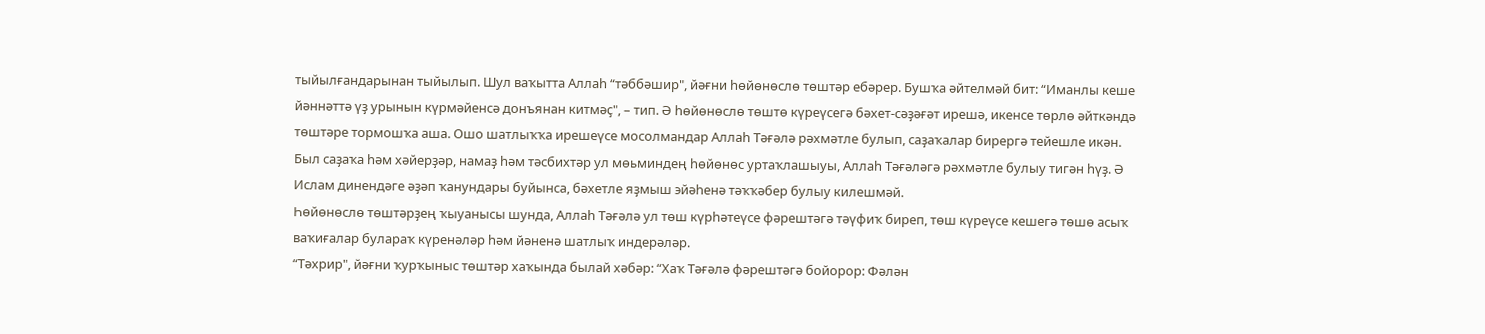тыйылғандарынан тыйылып. Шул ваҡытта Аллаһ “тәббәшир", йәғни һөйөнөслө төштәр ебәрер. Бушҡа әйтелмәй бит: “Иманлы кеше йәннәттә үҙ урынын күрмәйенсә донъянан китмәҫ", – тип. Ә һөйөнөслө төштө күреүсегә бәхет-сәҙәғәт ирешә, икенсе төрлө әйткәндә төштәре тормошҡа аша. Ошо шатлыҡҡа ирешеүсе мосолмандар Аллаһ Тәғәлә рәхмәтле булып, саҙаҡалар бирергә тейешле икән.
Был саҙаҡа һәм хәйерҙәр, намаҙ һәм тәсбихтәр ул мөьминдең һөйөнөс уртаҡлашыуы, Аллаһ Тәғәләгә рәхмәтле булыу тигән һүҙ. Ә Ислам динендәге әҙәп ҡанундары буйынса, бәхетле яҙмыш эйәһенә тәҡҡәбер булыу килешмәй.
Һөйөнөслө төштәрҙең ҡыуанысы шунда, Аллаһ Тәғәлә ул төш күрһәтеүсе фәрештәгә тәүфиҡ биреп, төш күреүсе кешегә төшө асыҡ ваҡиғалар булараҡ күренәләр һәм йәненә шатлыҡ индерәләр.
“Тәхрир", йәғни ҡурҡыныс төштәр хаҡында былай хәбәр: “Хаҡ Тәғәлә фәрештәгә бойорор: Фәлән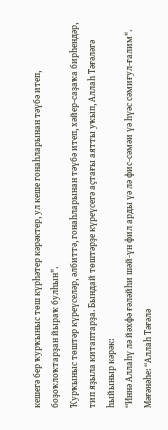кешегә бер ҡурҡыныс төш күрһәтер кәрәктер, ул кеше гонаһларынан тәүбә итеп, боҙоҡлоҡтарҙан йыраҡ булһын".
Ҡурҡыныс төштәр күреүселәр, әлбиттә, гонаһларынан тәүбә итеп, хәйер-саҙаҡа бирһендәр, тип яҙыла китаптарҙа. Бындай төштәрҙе күреүсегә аҫтағы аятты уҡып, Аллаһ Тәғәләгә һыйыныр кәрәк:
“Иннә Аллаһү лә йәхфә ғәләйһи шәй-үн фил арды үә лә фис-сәмәи үә һүәс сәмиғул-ғалим".
Мәғәнәһе: “Аллаһ Тәғәлә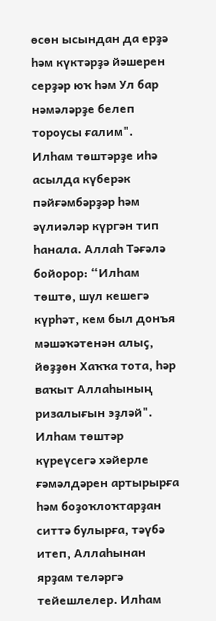өсөн ысындан да ерҙә һәм күктәрҙә йәшерен серҙәр юҡ һәм Ул бар нәмәләрҙе белеп тороусы ғалим".
Илһам төштәрҙе иһә асылда күберәк пәйғәмбәрҙәр һәм әүлиәләр күргән тип һанала. Аллаһ Тәғәлә бойорор: “Илһам төштө, шул кешегә күрһәт, кем был донъя мәшәҡәтенән алыҫ, йөҙҙөн Хаҡҡа тота, һәр ваҡыт Аллаһының ризалығын эҙләй". Илһам төштәр күреүсегә хәйерле ғәмәлдәрен артырырға һәм боҙоҡлоҡтарҙан ситтә булырға, тәүбә итеп, Аллаһынан ярҙам теләргә тейешлелер. Илһам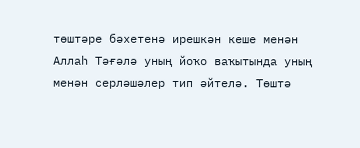төштәре бәхетенә ирешкән кеше менән Аллаһ Тәғәлә уның йоҡо ваҡытында уның менән серләшәлер тип әйтелә. Төштә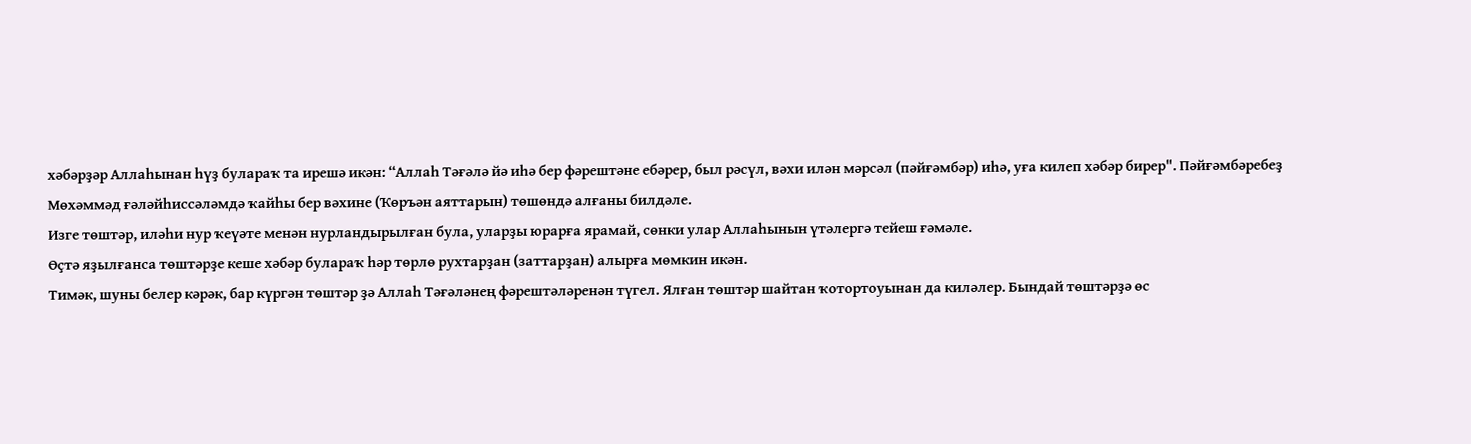хәбәрҙәр Аллаһынан һүҙ булараҡ та ирешә икән: “Аллаһ Тәғәлә йә иһә бер фәрештәне ебәрер, был рәсүл, вәхи илән мәрсәл (пәйғәмбәр) иһә, уға килеп хәбәр бирер". Пәйғәмбәребеҙ Мөхәммәд ғәләйһиссәләмдә ҡайһы бер вәхине (Ҡөръән аяттарын) төшөндә алғаны билдәле.
Изге төштәр, иләһи нур ҡеүәте менән нурландырылған була, уларҙы юрарға ярамай, сөнки улар Аллаһынын үтәлергә тейеш ғәмәле.
Өҫтә яҙылғанса төштәрҙе кеше хәбәр булараҡ һәр төрлө рухтарҙан (заттарҙан) алырға мөмкин икән.
Тимәк, шуны белер кәрәк, бар күргән төштәр ҙә Аллаһ Тәғәләнең фәрештәләренән түгел. Ялған төштәр шайтан ҡотортоуынан да киләлер. Бындай төштәрҙә өс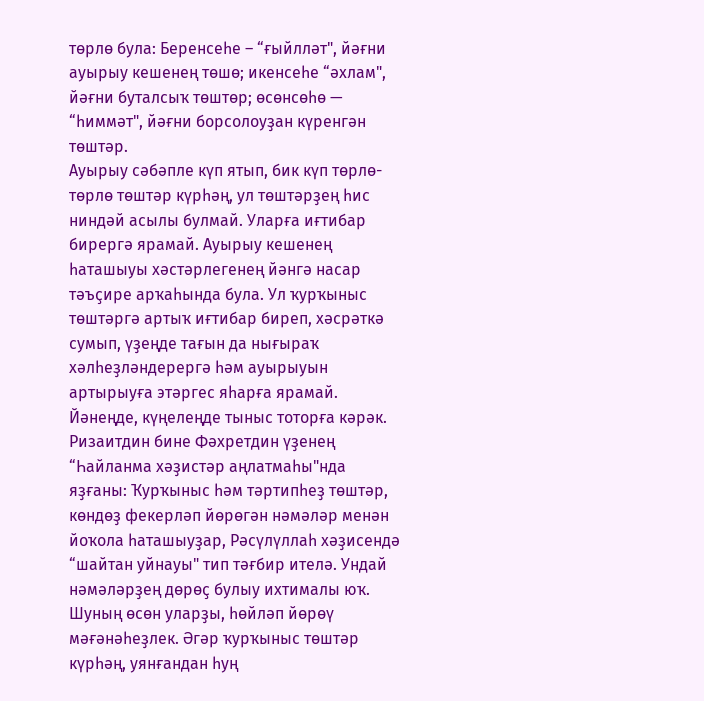төрлө була: Беренсеһе – “ғыйлләт", йәғни ауырыу кешенең төшө; икенсеһе “әхлам", йәғни буталсыҡ төштөр; өсөнсөһө — “һиммәт", йәғни борсолоуҙан күренгән төштәр.
Ауырыу сәбәпле күп ятып, бик күп төрлө-төрлө төштәр күрһәң, ул төштәрҙең һис ниндәй асылы булмай. Уларға иғтибар бирергә ярамай. Ауырыу кешенең һаташыуы хәстәрлегенең йәнгә насар тәъҫире арҡаһында була. Ул ҡурҡыныс төштәргә артыҡ иғтибар биреп, хәсрәткә сумып, үҙеңде тағын да нығыраҡ хәлһеҙләндерергә һәм ауырыуын артырыуға этәргес яһарға ярамай. Йәнеңде, күңелеңде тыныс тоторға кәрәк.
Ризаитдин бине Фәхретдин үҙенең “Һайланма хәҙистәр аңлатмаһы"нда яҙғаны: Ҡурҡыныс һәм тәртипһеҙ төштәр, көндөҙ фекерләп йөрөгән нәмәләр менән йоҡола һаташыуҙар, Рәсүлүллаһ хәҙисендә “шайтан уйнауы" тип тәғбир ителә. Ундай нәмәләрҙең дөрөҫ булыу ихтималы юҡ. Шуның өсөн уларҙы, һөйләп йөрөү мәғәнәһеҙлек. Әгәр ҡурҡыныс төштәр күрһәң, уянғандан һуң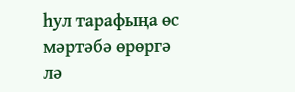һул тарафыңа өс мәртәбә өрөргә лә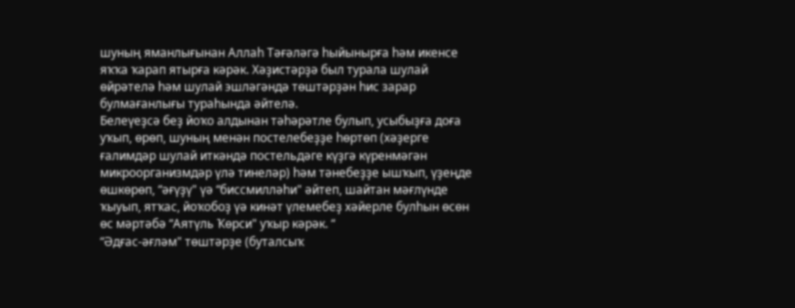шуның яманлығынан Аллаһ Тәғәләгә һыйынырға һәм икенсе яҡҡа ҡарап ятырға кәрәк. Хәҙистәрҙә был турала шулай өйрәтелә һәм шулай эшләгәндә төштәрҙән һис зарар булмағанлығы тураһында әйтелә.
Белеүеҙсә беҙ йоҡо алдынан тәһәрәтле булып, усыбыҙға доға уҡып, өрөп, шуның менән постелебеҙҙе һөртөп (хәҙерге ғалимдәр шулай иткәндә постельдәге күҙгә күренмәгән микроорганизмдәр үлә тинеләр) һәм тәнебеҙҙе ышҡып, үҙеңде өшкөрөп, “әғүҙү" үә “биссмилләһи" әйтеп, шайтан мәғлүнде ҡыуып, ятҡас, йоҡобоҙ үә кинәт үлемебеҙ хәйерле булһын өсөн өс мәртәбә “Аятүль Ҡөрси" уҡыр кәрәк. “
“Әдғас-әғләм" төштәрҙе (буталсыҡ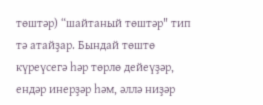төштәр) “шайтаный төштәр" тип тә атайҙар. Бындай төштө күреүсегә һәр төрлө дейеүҙәр, ендәр инерҙәр һәм, әллә ниҙәр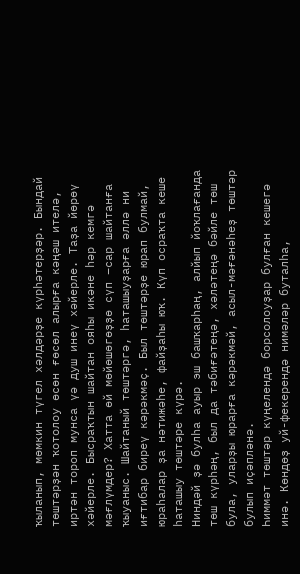ҡыланып, мөмкин түгел хәлдәрҙе күрһәтерҙәр. Бындай төштәрҙән ҡотолоу өсөн ғөсөл алырға кәңәш ителә, иртән тороп мунса үә душ инеү хәйерле. Таҙа йөрөү хәйерле. Бысраҡтын шайтан ояһы икәне һәр кемгә мәғлүмдер? Хатта өй мөйөшөгөҙҙө сүп –сар шайтанға ҡыуаныс. Шайтаный төштәргә, һаташыуҙарға әллә ни иғтибар биреү кәрәкмәҫ. Был төштәрҙе юрап булмай, юраһалар ҙа нәтижәһе, файҙаһы юҡ. Күп осраҡта кеше һаташыу төштәре күрә.
Ниндәй ҙә булһа ауыр эш башҡарһаң, алйып йоҡлағанда төш күрһәң, был да тәбиғәтеңә, хәләтеңә бәйле төш була, уларҙы юрарға кәрәкмәй, асыл-мәғәнәһеҙ төштәр булып иҫәпләнә.
Һиммәт төштәр күңелендә борсолоуҙар булған кешегә инә. Көндөҙ уй-фекерендә нимәләр буталһа,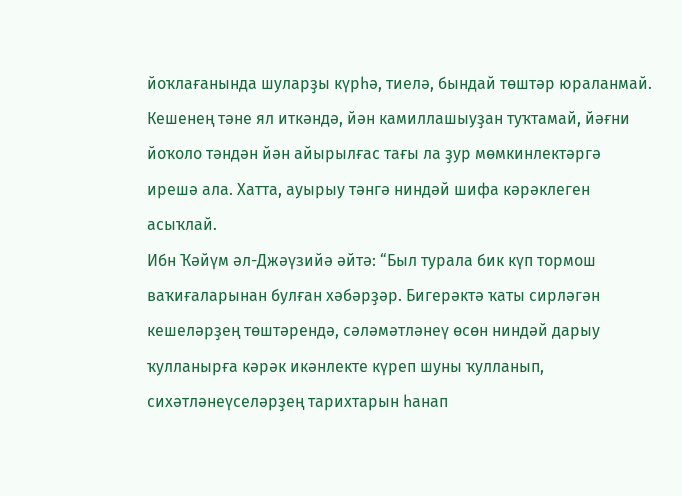йоҡлағанында шуларҙы күрһә, тиелә, бындай төштәр юраланмай. Кешенең тәне ял иткәндә, йән камиллашыуҙан туҡтамай, йәғни йоҡоло тәндән йән айырылғас тағы ла ҙур мөмкинлектәргә ирешә ала. Хатта, ауырыу тәнгә ниндәй шифа кәрәклеген асыҡлай.
Ибн Ҡәйүм әл-Джәүзийә әйтә: “Был турала бик күп тормош ваҡиғаларынан булған хәбәрҙәр. Бигерәктә ҡаты сирләгән кешеләрҙең төштәрендә, сәләмәтләнеү өсөн ниндәй дарыу ҡулланырға кәрәк икәнлекте күреп шуны ҡулланып, сихәтләнеүселәрҙең тарихтарын һанап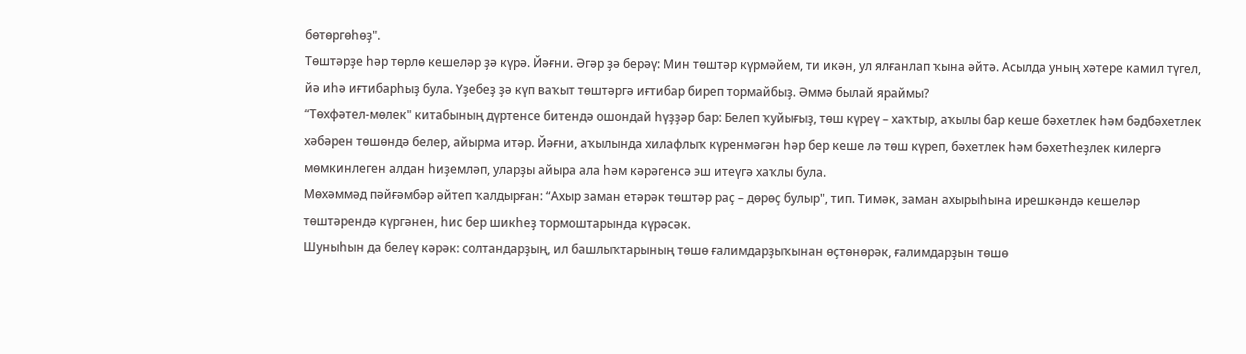бөтөргөһөҙ".
Төштәрҙе һәр төрлө кешеләр ҙә күрә. Йәғни. Әгәр ҙә берәү: Мин төштәр күрмәйем, ти икән, ул ялғанлап ҡына әйтә. Асылда уның хәтере камил түгел, йә иһә иғтибарһыҙ була. Үҙебеҙ ҙә күп ваҡыт төштәргә иғтибар биреп тормайбыҙ. Әммә былай яраймы?
“Төхфәтел-мөлек" китабының дүртенсе битендә ошондай һүҙҙәр бар: Белеп ҡуйығыҙ, төш күреү – хаҡтыр, аҡылы бар кеше бәхетлек һәм бәдбәхетлек хәбәрен төшөндә белер, айырма итәр. Йәғни, аҡылында хилафлыҡ күренмәгән һәр бер кеше лә төш күреп, бәхетлек һәм бәхетһеҙлек килергә мөмкинлеген алдан һиҙемләп, уларҙы айыра ала һәм кәрәгенсә эш итеүгә хаҡлы була.
Мөхәммәд пәйғәмбәр әйтеп ҡалдырған: “Ахыр заман етәрәк төштәр раҫ – дөрөҫ булыр", тип. Тимәк, заман ахырыһына ирешкәндә кешеләр төштәрендә күргәнен, һис бер шикһеҙ тормоштарында күрәсәк.
Шуныһын да белеү кәрәк: солтандарҙың, ил башлыҡтарының төшө ғалимдарҙыҡынан өҫтөнөрәк, ғалимдарҙын төшө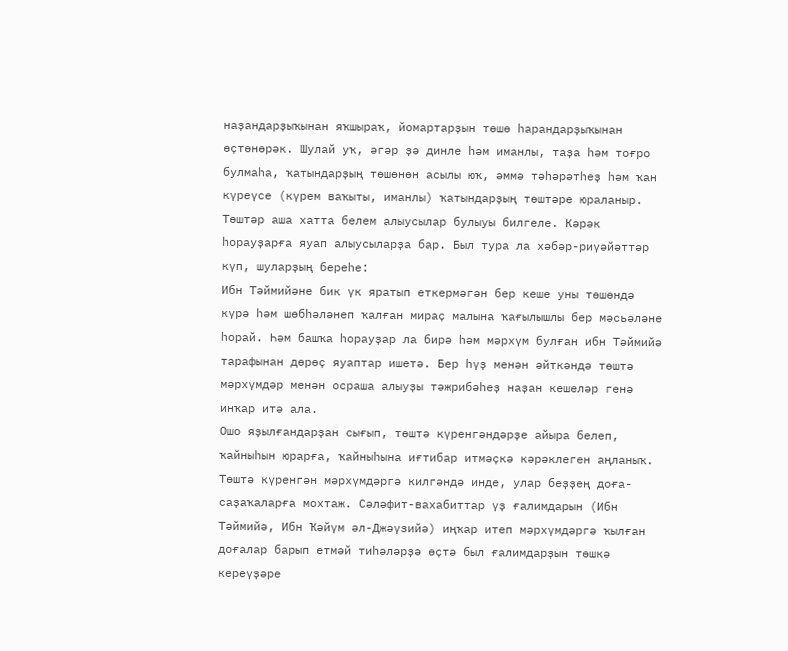наҙандарҙыҡынан яҡшыраҡ, йомартарҙын төшө һарандарҙыҡынан өҫтөнөрәк. Шулай уҡ, әгәр ҙә динле һәм иманлы, таҙа һәм тоғро булмаһа, ҡатындарҙың төшөнөн асылы юҡ, әммә тәһәрәтһеҙ һәм ҡан күреүсе (күрем ваҡыты, иманлы) ҡатындарҙың төштәре юраланыр.
Төштәр аша хатта белем алыусылар булыуы билгеле. Кәрәк һорауҙарға яуап алыусыларҙа бар. Был тура ла хәбәр-риүәйәттәр күп, шуларҙың береһе:
Ибн Тәймийәне бик үк яратып еткермәгән бер кеше уны төшөндә күрә һәм шөбһәләнеп ҡалған мираҫ малына ҡағылышлы бер мәсьәләне һорай. Һәм башҡа һорауҙар ла бирә һәм мәрхүм булған ибн Тәймийә тарафынан дөрөҫ яуаптар ишетә. Бер һүҙ менән әйткәндә төштә мәрхүмдәр менән осраша алыуҙы тәжрибәһеҙ наҙан кешеләр генә инҡар итә ала.
Ошо яҙылғандарҙан сығып, төштә күренгәндәрҙе айыра белеп, ҡайныһын юрарға, ҡайныһына иғтибар итмәҫкә кәрәклеген аңланыҡ. Төштә күренгән мәрхүмдәргә килгәндә инде, улар беҙҙең доға-саҙаҡаларға мохтаж. Сәләфит-вахабиттар үҙ ғалимдарын (Ибн Тәймийә, Ибн Ҡәйүм әл-Джәүзийә) иңҡар итеп мәрхүмдәргә ҡылған доғалар барып етмәй тиһәләрҙә өҫтә был ғалимдарҙын төшкә кереүҙәре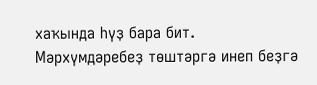хаҡында һүҙ бара бит. Мәрхүмдәребеҙ төштәргә инеп беҙгә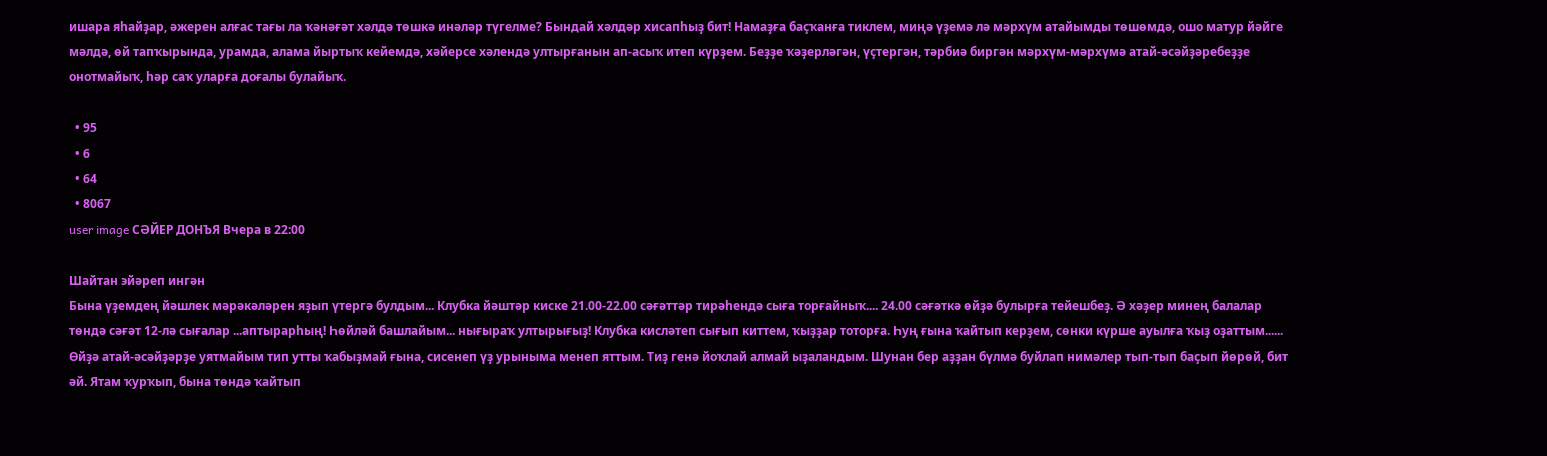ишара яһайҙар, әжерен алғас тағы ла ҡәнәғәт хәлдә төшкә инәләр түгелме? Бындай хәлдәр хисапһыҙ бит! Намаҙға баҫҡанға тиклем, миңә үҙемә лә мәрхүм атайымды төшөмдә, ошо матур йәйге мәлдә, өй тапҡырында, урамда, алама йыртыҡ кейемдә, хәйерсе хәлендә ултырғанын ап-асыҡ итеп күрҙем. Беҙҙе ҡәҙерләгән, үҫтергән, тәрбиә биргән мәрхүм-мәрхүмә атай-әсәйҙәребеҙҙе онотмайыҡ, һәр саҡ уларға доғалы булайыҡ.

  • 95
  • 6
  • 64
  • 8067
user image СӘЙЕР ДОНЪЯ Вчера в 22:00

Шайтан эйәреп ингән
Бына үҙемдең йәшлек мәрәкәләрен яҙып үтергә булдым... Клубка йәштәр киске 21.00-22.00 сәғәттәр тирәһендә сыға торғайныҡ.... 24.00 сәғәткә өйҙә булырға тейешбеҙ. Ә хәҙер минең балалар төндә сәғәт 12-лә сығалар ...аптырарһың! Һөйләй башлайым... нығыраҡ ултырығыҙ! Клубка кисләтеп сығып киттем, ҡыҙҙар тоторға. Һуң ғына ҡайтып керҙем, сөнки күрше ауылға ҡыҙ оҙаттым......
Өйҙә атай-әсәйҙәрҙе уятмайым тип утты ҡабыҙмай ғына, сисенеп үҙ урыныма менеп яттым. Тиҙ генә йоҡлай алмай ыҙаландым. Шунан бер аҙҙан бүлмә буйлап нимәлер тып-тып баҫып йөрөй, бит әй. Ятам ҡурҡып, бына төндә ҡайтып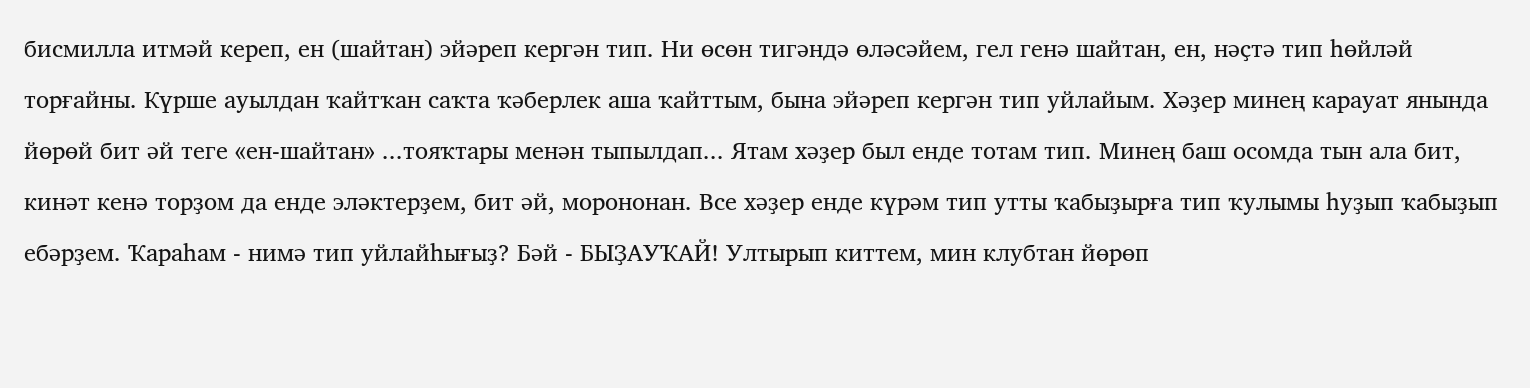бисмилла итмәй кереп, ен (шайтан) эйәреп кергән тип. Ни өсөн тигәндә өләсәйем, гел генә шайтан, ен, нәҫтә тип һөйләй торғайны. Күрше ауылдан ҡайтҡан саҡта ҡәберлек аша ҡайттым, бына эйәреп кергән тип уйлайым. Хәҙер минең карауат янында йөрөй бит әй теге «ен-шайтан» ...тояҡтары менән тыпылдап... Ятам хәҙер был енде тотам тип. Минең баш осомда тын ала бит, кинәт кенә торҙом да енде эләктерҙем, бит әй, морононан. Все хәҙер енде күрәм тип утты ҡабыҙырға тип ҡулымы һуҙып ҡабыҙып ебәрҙем. Ҡараһам - нимә тип уйлайһығыҙ? Бәй - БЫҘАУҠАЙ! Ултырып киттем, мин клубтан йөрөп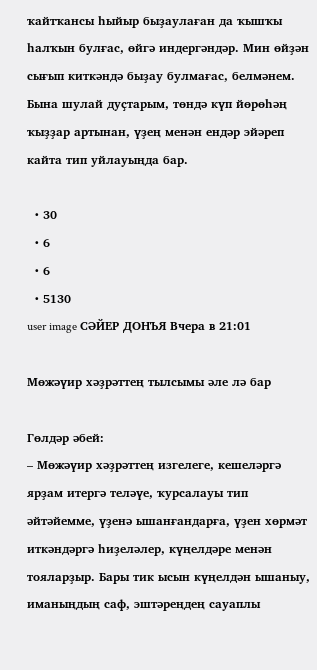ҡайтҡансы һыйыр быҙаулаған да ҡышҡы һалҡын булғас, өйгә индергәндәр. Мин өйҙән сығып киткәндә быҙау булмағас, белмәнем. Бына шулай дуҫтарым, төндә күп йөрөһәң ҡыҙҙар артынан, үҙең менән ендәр эйәреп кайта тип уйлауыңда бар.

  • 30
  • 6
  • 6
  • 5130
user image СӘЙЕР ДОНЪЯ Вчера в 21:01

Мөжәүир хәҙрәттең тылсымы әле лә бар

Гөлдәр әбей:
– Мөжәүир хәҙрәттең изгелеге, кешеләргә ярҙам итергә теләүе, ҡурсалауы тип әйтәйемме, үҙенә ышанғандарға, үҙен хөрмәт иткәндәргә һиҙеләлер, күңелдәре менән тояларҙыр. Бары тик ысын күңелдән ышаныу, иманыңдың саф, эштәреңдең сауаплы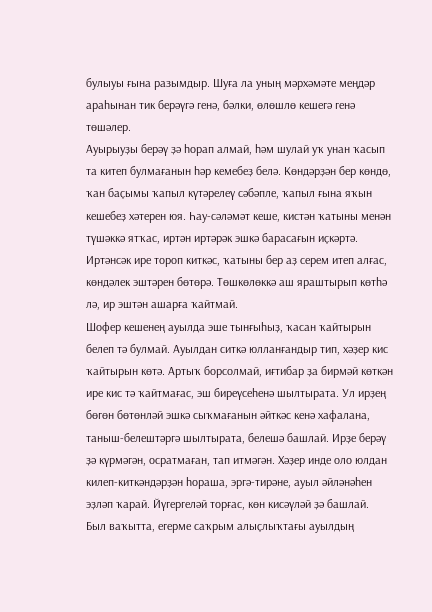булыуы ғына разымдыр. Шуға ла уның мәрхәмәте меңдәр араһынан тик берәүгә генә, бәлки, өлөшлө кешегә генә төшәлер.
Ауырыуҙы берәү ҙә һорап алмай, һәм шулай уҡ унан ҡасып та китеп булмағанын һәр кемебеҙ белә. Көндәрҙән бер көндө, ҡан баҫымы ҡапыл күтәрелеү сәбәпле, ҡапыл ғына яҡын кешебеҙ хәтерен юя. Һау-сәләмәт кеше, кистән ҡатыны менән түшәккә ятҡас, иртән иртәрәк эшкә барасағын иҫкәртә. Иртәнсәк ире тороп киткәс, ҡатыны бер аҙ серем итеп алғас, көндәлек эштәрен бөтөрә. Төшкөлөккә аш яраштырып көтһә лә, ир эштән ашарға ҡайтмай.
Шофер кешенең ауылда эше тынғыһыҙ, ҡасан ҡайтырын белеп тә булмай. Ауылдан ситкә юлланғандыр тип, хәҙер кис ҡайтырын көтә. Артыҡ борсолмай, иғтибар ҙа бирмәй көткән ире кис тә ҡайтмағас, эш биреүсеһенә шылтырата. Ул ирҙең бөгөн бөтөнләй эшкә сыҡмағанын әйткәс кенә хафалана, таныш-белештәргә шылтырата, белешә башлай. Ирҙе берәү ҙә күрмәгән, осратмаған, тап итмәгән. Хәҙер инде оло юлдан килеп-киткәндәрҙән һораша, эргә-тирәне, ауыл әйләнәһен эҙләп ҡарай. Йүгергеләй торғас, көн кисәүләй ҙә башлай.
Был ваҡытта, егерме саҡрым алыҫлыҡтағы ауылдың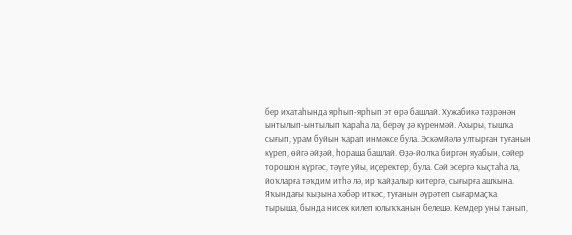бер ихатаһында ярһып-ярһып эт өрә башлай. Хужабикә тәҙрәнән ынтылып-ынтылып ҡараһа ла, берәү ҙә күренмәй. Ахыры, тышҡа сығып, урам буйын ҡарап инмәксе була. Эскәмйәлә ултырған туғанын күреп, өйгә әйҙәй, һораша башлай. Өҙә-йолҡа биргән яуабын, сәйер торошон күргәс, тәүге уйы, иҫеректер, була. Сәй эсергә ҡыҫтаһа ла, йоҡларға тәҡдим итһә лә, ир ҡайҙалыр китергә, сығырға ашҡына. Яҡындағы ҡыҙына хәбәр иткәс, туғанын әүрәтеп сығармаҫҡа тырыша, бында нисек килеп юлыҡҡанын белешә. Кемдер уны танып,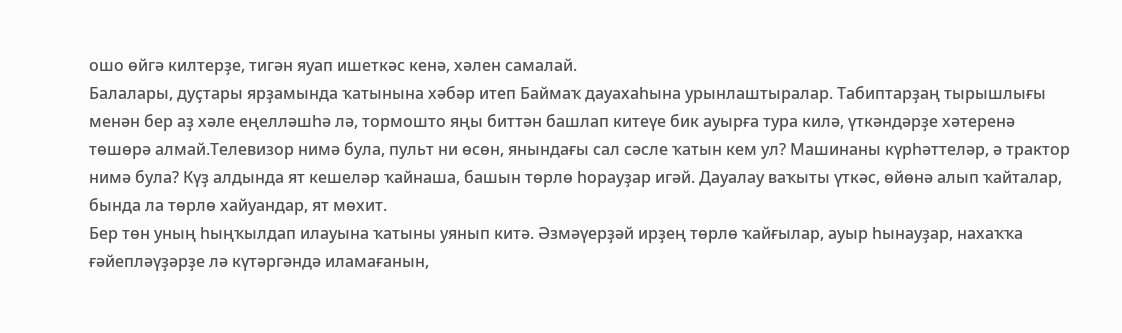ошо өйгә килтерҙе, тигән яуап ишеткәс кенә, хәлен самалай.
Балалары, дуҫтары ярҙамында ҡатынына хәбәр итеп Баймаҡ дауахаһына урынлаштыралар. Табиптарҙаң тырышлығы менән бер аҙ хәле еңелләшһә лә, тормошто яңы биттән башлап китеүе бик ауырға тура килә, үткәндәрҙе хәтеренә төшөрә алмай.Телевизор нимә була, пульт ни өсөн, янындағы сал сәсле ҡатын кем ул? Машинаны күрһәттеләр, ә трактор нимә була? Күҙ алдында ят кешеләр ҡайнаша, башын төрлө һорауҙар игәй. Дауалау ваҡыты үткәс, өйөнә алып ҡайталар, бында ла төрлө хайуандар, ят мөхит.
Бер төн уның һыңҡылдап илауына ҡатыны уянып китә. Әзмәүерҙәй ирҙең төрлө ҡайғылар, ауыр һынауҙар, нахаҡҡа ғәйепләүҙәрҙе лә күтәргәндә иламағанын,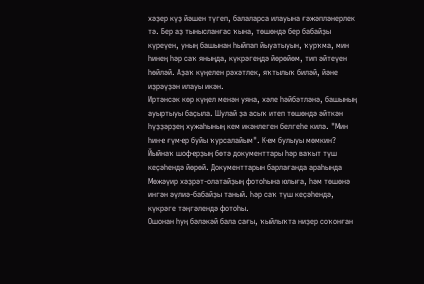хәҙер күҙ йәшен түгеп, балаларса илауына ғәжәпләнерлек тә. Бер аҙ тынысланғас ҡына, төшөндә бер бабайҙы күреүен, уның башынан һыйпап йыуатыуын, ҡурҡма, мин һинең һәр саҡ яныңда, күкрәгеңдә йөрөйөм, тип әйтеүен һөйләй. Аҙаҡ күңелен рәхәтлек, яҡтылыҡ биләй, йәне иҙрәүҙән илауы икән.
Иртәнсәк көр күңел менән уяна, хәле һәйбәтләнә, башының ауыртыуы баҫыла. Шулай ҙа асыҡ итеп төшөндә әйткән һүҙҙәрҙең хужаһының кем икәнлеген белгеһе килә. "Мин һинҽ ғүмҽр буйы ҡурсалайым". Кҽм булыуы мөмкин? Йыйнаҡ шофҽрҙың бөтә документтары һәр ваҡыт түш кеҫәһендә йөрөй. Документтарын барлағанда араһында Мөжәүир хәҙрәт-олатайҙың фотоһына юлыға, һәм төшөнә ингән әүлиә-бабайҙы таный. Һәр саҡ түш кеҫәһендә, күкрәге тәңгәлендә фотоһы.
Ошонан һуң бәләкәй бала сағы, ҡыйлыҡта ниҙер соҡонған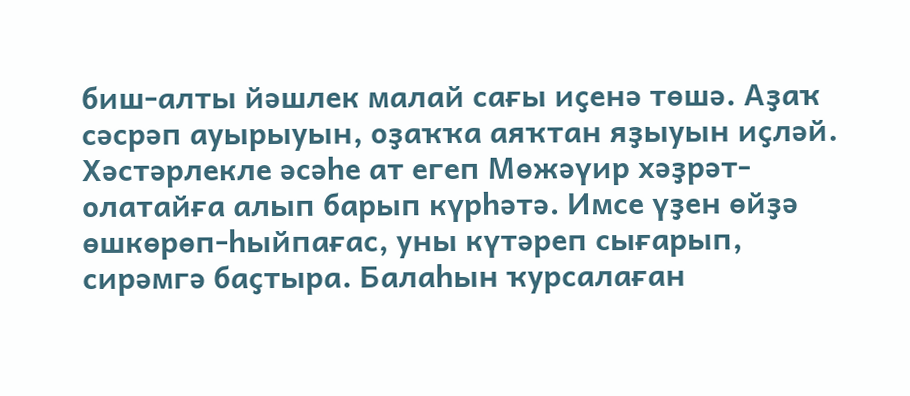биш-алты йәшлек малай сағы иҫенә төшә. Аҙаҡ сәсрәп ауырыуын, оҙаҡҡа аяҡтан яҙыуын иҫләй. Хәстәрлекле әсәһе ат егеп Мөжәүир хәҙрәт-олатайға алып барып күрһәтә. Имсе үҙен өйҙә өшкөрөп-һыйпағас, уны күтәреп сығарып, сирәмгә баҫтыра. Балаһын ҡурсалаған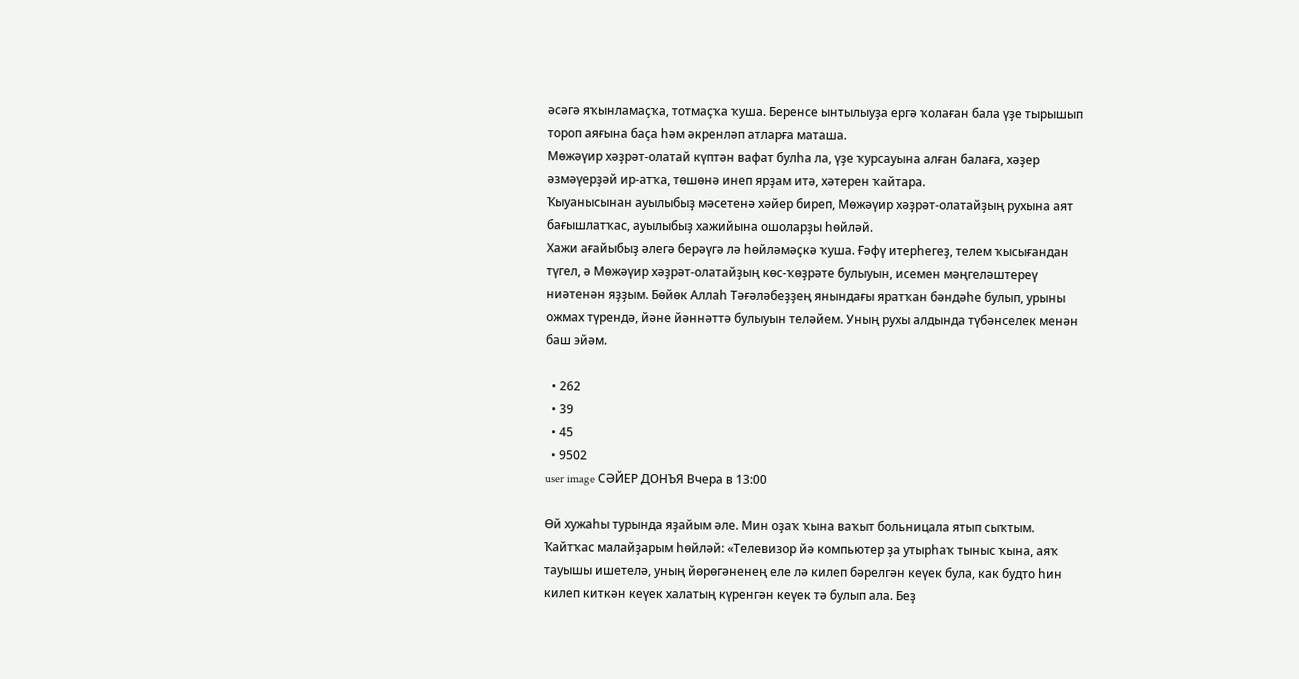әсәгә яҡынламаҫҡа, тотмаҫҡа ҡуша. Беренсе ынтылыуҙа ергә ҡолаған бала үҙе тырышып тороп аяғына баҫа һәм әкренләп атларға маташа.
Мөжәүир хәҙрәт-олатай күптән вафат булһа ла, үҙе ҡурсауына алған балаға, хәҙер әзмәүерҙәй ир-атҡа, төшөнә инеп ярҙам итә, хәтерен ҡайтара.
Ҡыуанысынан ауылыбыҙ мәсетенә хәйер биреп, Мөжәүир хәҙрәт-олатайҙың рухына аят бағышлатҡас, ауылыбыҙ хажийына ошоларҙы һөйләй.
Хажи ағайыбыҙ әлегә берәүгә лә һөйләмәҫкә ҡуша. Ғәфү итерһегеҙ, телем ҡысығандан түгел, ә Мөжәүир хәҙрәт-олатайҙың көс-ҡөҙрәте булыуын, исемен мәңгеләштереү ниәтенән яҙҙым. Бөйөк Аллаһ Тәғәләбеҙҙең янындағы яратҡан бәндәһе булып, урыны ожмах түрендә, йәне йәннәттә булыуын теләйем. Уның рухы алдында түбәнселек менән баш эйәм.

  • 262
  • 39
  • 45
  • 9502
user image СӘЙЕР ДОНЪЯ Вчера в 13:00

Өй хужаһы турында яҙайым әле. Мин оҙаҡ ҡына ваҡыт больницала ятып сыҡтым. Ҡайтҡас малайҙарым һөйләй: «Телевизор йә компьютер ҙа утырһаҡ тыныс ҡына, аяҡ тауышы ишетелә, уның йөрөгәненең еле лә килеп бәрелгән кеүек була, как будто һин килеп киткән кеүек халатың күренгән кеүек тә булып ала. Беҙ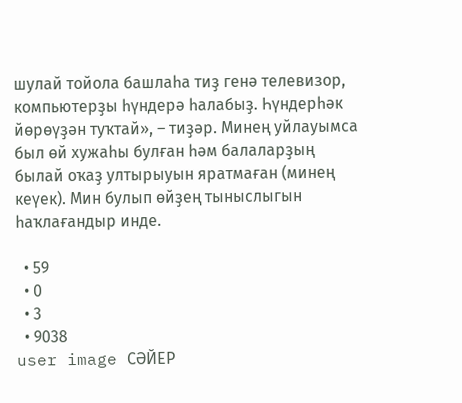шулай тойола башлаһа тиҙ генә телевизор, компьютерҙы һүндерә һалабыҙ. Һүндерһәк йөрөүҙән туҡтай», – тиҙәр. Минең уйлауымса был өй хужаһы булған һәм балаларҙың былай оҡаҙ ултырыуын яратмаған (минең кеүек). Мин булып өйҙең тыныслыгын һаҡлағандыр инде.

  • 59
  • 0
  • 3
  • 9038
user image СӘЙЕР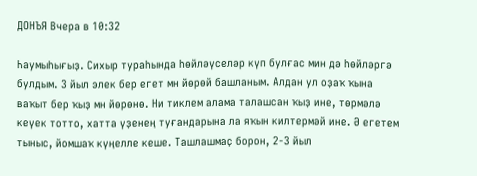ДОНЪЯ Вчера в 10:32

Һаумыһығыҙ. Сихыр тураһында һөйләүселәр күп булғас мин дә һөйләргә булдым. 3 йыл элек бер егет мн йөрөй башланым. Алдан ул оҙаҡ ҡына ваҡыт бер ҡыҙ мн йөрөнө. Ни тиклем алама талашсан ҡыҙ ине, төрмәлә кеүек тотто, хатта үҙенең туғандарына ла яҡын килтермәй ине. Ә егетем тыныс, йомшаҡ күңелле кеше. Ташлашмаҫ борон, 2-3 йыл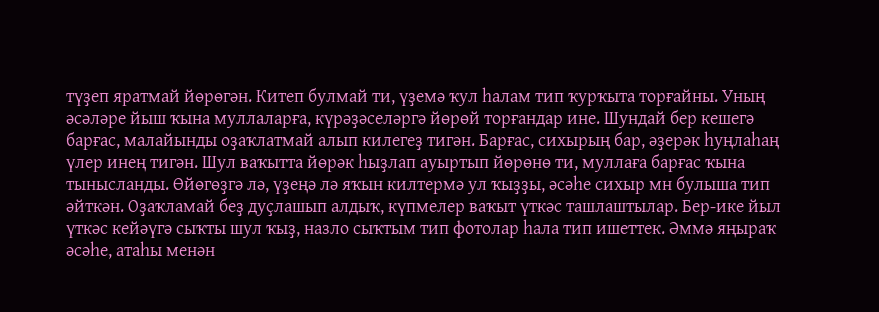түҙеп яратмай йөрөгән. Китеп булмай ти, үҙемә ҡул һалам тип ҡурҡыта торғайны. Уның әсәләре йыш ҡына муллаларға, күрәҙәселәргә йөрөй торғандар ине. Шундай бер кешегә барғас, малайынды оҙаҡлатмай алып килегеҙ тигән. Барғас, сихырың бар, әҙерәк һуңлаһаң үлер инең тигән. Шул ваҡытта йөрәк һыҙлап ауыртып йөрөнө ти, муллаға барғас ҡына тынысланды. Өйөгөҙгә лә, үҙеңә лә яҡын килтермә ул ҡыҙҙы, әсәһе сихыр мн булыша тип әйткән. Оҙаҡламай беҙ дуҫлашып алдыҡ, күпмелер ваҡыт үткәс ташлаштылар. Бер-ике йыл үткәс кейәүгә сыҡты шул ҡыҙ, назло сыҡтым тип фотолар һала тип ишеттек. Әммә яңыраҡ әсәһе, атаһы менән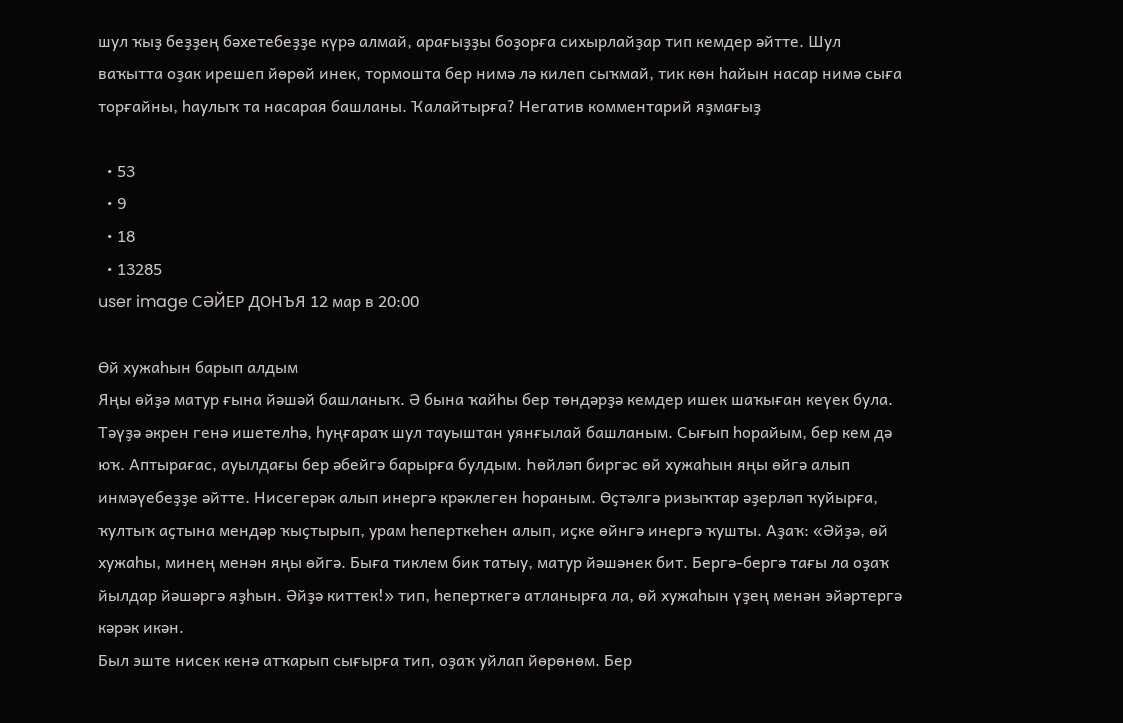шул ҡыҙ беҙҙең бәхетебеҙҙе күрә алмай, арағыҙҙы боҙорға сихырлайҙар тип кемдер әйтте. Шул ваҡытта оҙак ирешеп йөрөй инек, тормошта бер нимә лә килеп сыҡмай, тик көн һайын насар нимә сыға торғайны, һаулыҡ та насарая башланы. Ҡалайтырға? Негатив комментарий яҙмағыҙ

  • 53
  • 9
  • 18
  • 13285
user image СӘЙЕР ДОНЪЯ 12 мар в 20:00

Өй хужаһын барып алдым
Яңы өйҙә матур ғына йәшәй башланыҡ. Ә бына ҡайһы бер төндәрҙә кемдер ишек шаҡыған кеүек була. Тәүҙә әкрен генә ишетелһә, һуңғараҡ шул тауыштан уянғылай башланым. Сығып һорайым, бер кем дә юҡ. Аптырағас, ауылдағы бер әбейгә барырға булдым. Һөйләп биргәс өй хужаһын яңы өйгә алып инмәүебеҙҙе әйтте. Нисегерәк алып инергә крәклеген һораным. Өҫтәлгә ризыҡтар әҙерләп ҡуйырға, ҡултыҡ аҫтына мендәр ҡыҫтырып, урам һеперткеһен алып, иҫке өйнгә инергә ҡушты. Аҙаҡ: «Әйҙә, өй хужаһы, минең менән яңы өйгә. Быға тиклем бик татыу, матур йәшәнек бит. Бергә-бергә тағы ла оҙаҡ йылдар йәшәргә яҙһын. Әйҙә киттек!» тип, һеперткегә атланырға ла, өй хужаһын үҙең менән эйәртергә кәрәк икән.
Был эште нисек кенә атҡарып сығырға тип, оҙаҡ уйлап йөрөнөм. Бер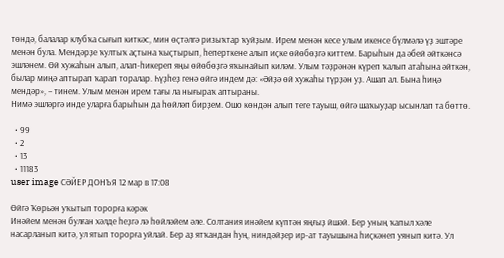төндә, балалар клубҡа сығып киткәс, мин өҫтәлгә ризыҡтар ҡуйҙым. Ирем менән кесе улым икенсе бүлмәлә үҙ эштәре менән була. Мендәрҙе ҡултыҡ аҫтына ҡыҫтырып, һеперткене алып иҫке өйөбөҙгә киттем. Барыһын да әбей әйткәнсә эшләнем. Өй хужаһын алып, алап-һикереп яңы өйөбөҙгә яҡынайып киләм. Улым тәҙрәнән күреп ҡалып атаһына әйткән, былар миңә аптырап ҡарап торалар. Һүҙһеҙ генә өйгә индем дә: «Әйҙә өй хужаһы түрҙән уҙ. Ашап ал. Бына һиңә мендәр», – тинем. Улым менән ирем тағы ла нығыраҡ аптыраны.
Нимә эшләргә инде уларға барыһын да һөйләп бирҙем. Ошо көндән алып теге тауыш, өйгә шаҡыуҙар ысынлап та бөттө.

  • 99
  • 2
  • 13
  • 11183
user image СӘЙЕР ДОНЪЯ 12 мар в 17:08

Өйгә Ҡөрьән уҡытып торорға кәрәк
Инәйем менән булған хәлде һеҙгә лә һөйләйем әле. Солтания инәйем күптән яңғыҙ йшәй. Бер уның ҡапыл хәле насарланып китә, ул ятып торорға уйлай. Бер аҙ ятҡандан һуң, ниндәйҙер ир-ат тауышына һиҫкәнеп уянып китә. Ул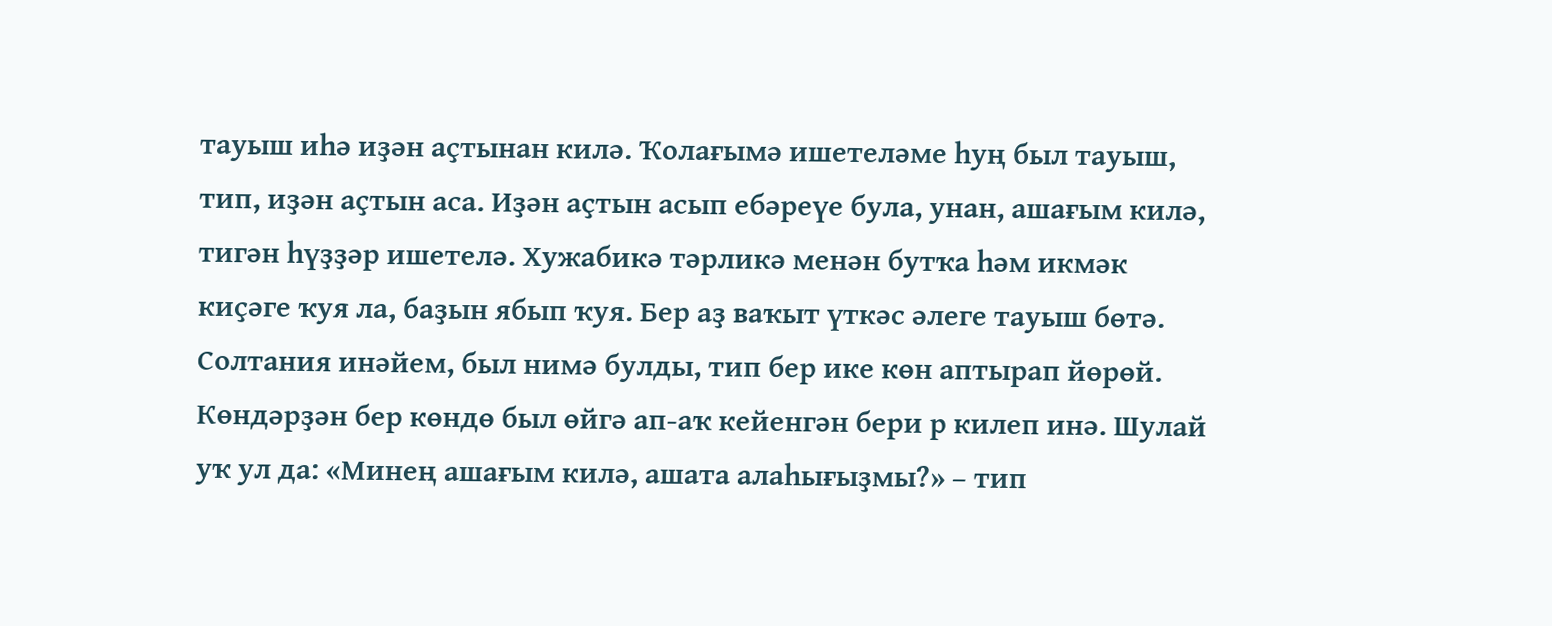тауыш иһә иҙән аҫтынан килә. Ҡолағымә ишетеләме һуң был тауыш, тип, иҙән аҫтын аса. Иҙән аҫтын асып ебәреүе була, унан, ашағым килә, тигән һүҙҙәр ишетелә. Хужабикә тәрликә менән бутҡа һәм икмәк киҫәге ҡуя ла, баҙын ябып ҡуя. Бер аҙ ваҡыт үткәс әлеге тауыш бөтә. Солтания инәйем, был нимә булды, тип бер ике көн аптырап йөрөй. Көндәрҙән бер көндө был өйгә ап-аҡ кейенгән бери р килеп инә. Шулай уҡ ул да: «Минең ашағым килә, ашата алаһығыҙмы?» – тип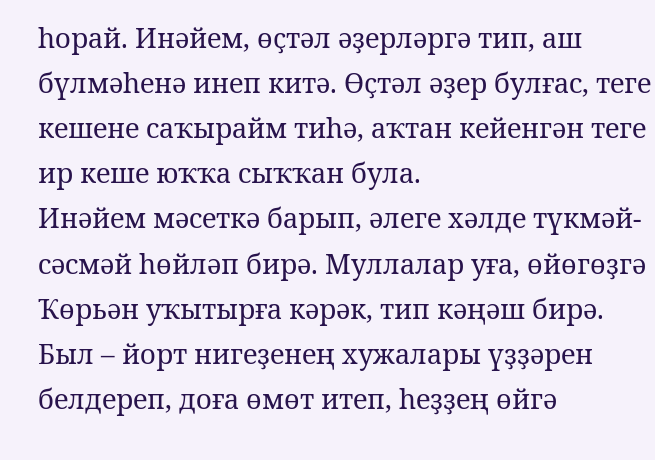һорай. Инәйем, өҫтәл әҙерләргә тип, аш бүлмәһенә инеп китә. Өҫтәл әҙер булғас, теге кешене саҡырайм тиһә, аҡтан кейенгән теге ир кеше юҡҡа сыҡҡан була.
Инәйем мәсеткә барып, әлеге хәлде түкмәй-сәсмәй һөйләп бирә. Муллалар уға, өйөгөҙгә Ҡөрьән уҡытырға кәрәк, тип кәңәш бирә. Был – йорт нигеҙенең хужалары үҙҙәрен белдереп, доға өмөт итеп, һеҙҙең өйгә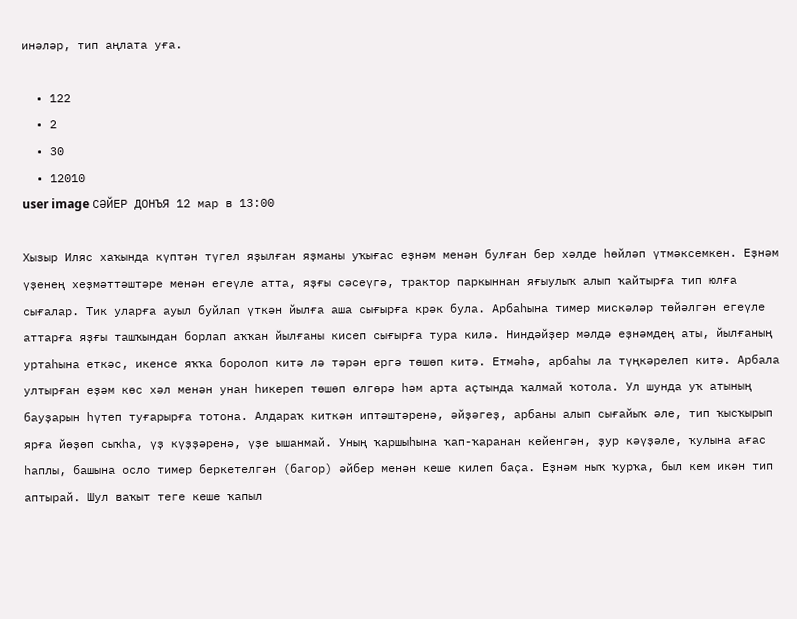инәләр, тип аңлата уға.

  • 122
  • 2
  • 30
  • 12010
user image СӘЙЕР ДОНЪЯ 12 мар в 13:00

Хызыр Иляс хаҡында күптән түгел яҙылған яҙманы уҡығас еҙнәм менән булған бер хәлде һөйләп үтмәксемкен. Еҙнәм үҙенең хеҙмәттәштәре менән егеүле атта, яҙғы сәсеүгә, трактор паркыннан яғыулыҡ алып ҡайтырға тип юлға сығалар. Тик уларға ауыл буйлап үткән йылға аша сығырға крәк була. Арбаһына тимер мискәләр төйәлгән егеүле аттарға яҙғы ташҡындан борлап аҡҡан йылғаны кисеп сығырға тура килә. Ниндәйҙер мәлдә еҙнәмдең аты, йылғаның уртаһына еткәс, икенсе яҡҡа боролоп китә лә тәрән ергә төшөп китә. Етмәһә, арбаһы ла түңкәрелеп китә. Арбала ултырған еҙәм көс хәл менән унан һикереп төшөп өлгөрә һәм арта аҫтында ҡалмай ҡотола. Ул шунда уҡ атының бауҙарын һүтеп туғарырға тотона. Алдараҡ киткән иптәштәренә, әйҙәгеҙ, арбаны алып сығайыҡ әле, тип ҡысҡырып ярға йөҙөп сыҡһа, үҙ күҙҙәренә, үҙе ышанмай. Уның ҡаршыһына ҡап-ҡаранан кейенгән, ҙур кәүҙәле, ҡулына ағас һаплы, башына осло тимер беркетелгән (багор) әйбер менән кеше килеп баҫа. Еҙнәм ныҡ ҡурҡа, был кем икән тип аптырай. Шул ваҡыт теге кеше ҡапыл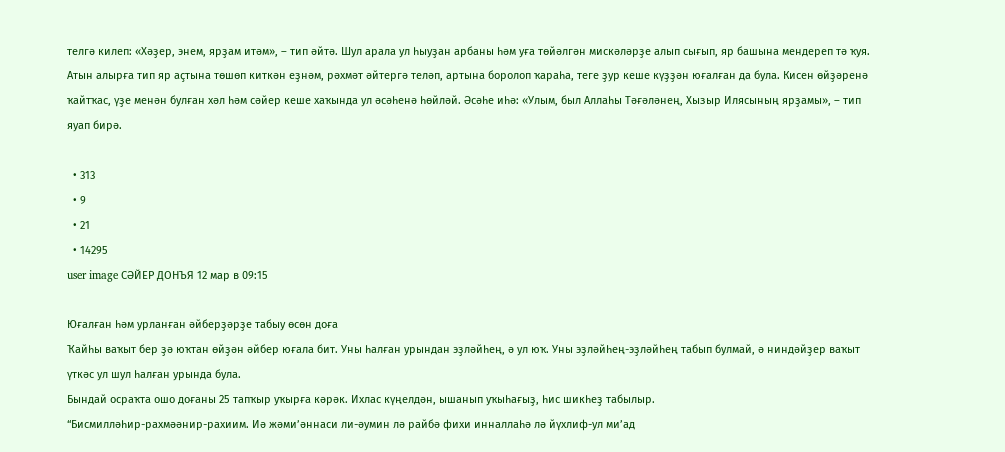телгә килеп: «Хәҙер, энем, ярҙам итәм», – тип әйтә. Шул арала ул һыуҙан арбаны һәм уға төйәлгән мискәләрҙе алып сығып, яр башына мендереп тә ҡуя. Атын алырға тип яр аҫтына төшөп киткән еҙнәм, рәхмәт әйтергә теләп, артына боролоп ҡараһа, теге ҙур кеше күҙҙән юғалған да була. Кисен өйҙәренә ҡайтҡас, үҙе менән булған хәл һәм сәйер кеше хаҡында ул әсәһенә һөйләй. Әсәһе иһә: «Улым, был Аллаһы Тәғәләнең, Хызыр Илясының ярҙамы», – тип яуап бирә.

  • 313
  • 9
  • 21
  • 14295
user image СӘЙЕР ДОНЪЯ 12 мар в 09:15

Юғалған һәм урланған әйберҙәрҙе табыу өсөн доға
Ҡайһы ваҡыт бер ҙә юҡтан өйҙән әйбер юғала бит. Уны һалған урындан эҙләйһең, ә ул юҡ. Уны эҙләйһең-эҙләйһең табып булмай, ә ниндәйҙер ваҡыт үткәс ул шул һалған урында була.
Бындай осраҡта ошо доғаны 25 тапҡыр уҡырға кәрәк. Ихлас күңелдән, ышанып уҡыһағыҙ, һис шикһеҙ табылыр.
“Бисмилләһир-рахмәәнир-рахиим. Иә жәми’әннаси ли-әумин лә райбә фихи инналлаһә лә йүхлиф-ул ми’ад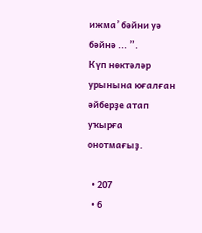ижма’ бәйни уә бәйнә ... ”.
Күп нөктәләр урынына юғалған әйберҙе атап уҡырға онотмағыҙ.

  • 207
  • 6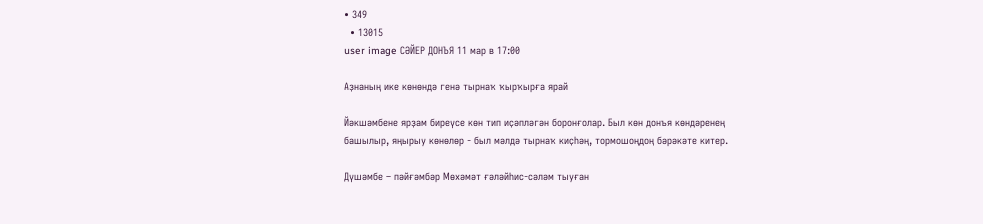• 349
  • 13015
user image СӘЙЕР ДОНЪЯ 11 мар в 17:00

Аҙнаның ике көнөндә генә тырнаҡ ҡырҡырға ярай

Йәкшәмбене ярҙам биреүсе көн тип иҫәпләгән боронғолар. Был көн донъя көндәренең башылыр, яңырыу көнөлөр - был мәлдә тырнаҡ киҫһәң, тормошоңдоң бәрәкәте китер.

Дүшәмбе – пәйғәмбәр Мөхәмәт ғәләйһис-сәләм тыуған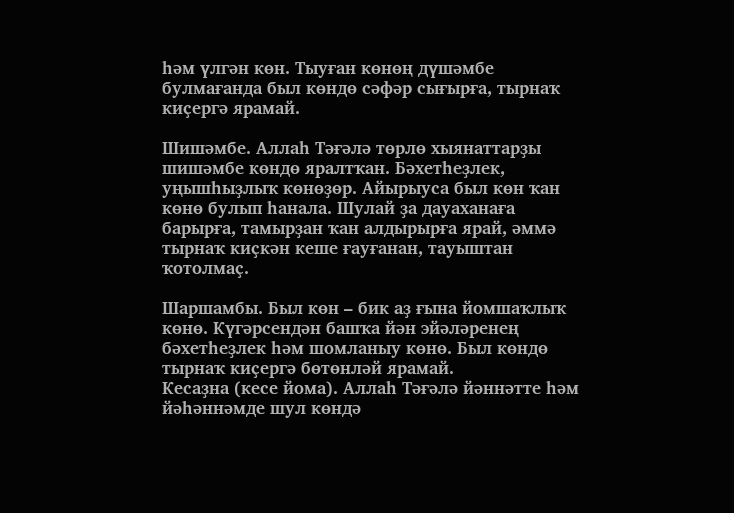һәм үлгән көн. Тыуған көнөң дүшәмбе булмағанда был көндө сәфәр сығырға, тырнаҡ киҫергә ярамай.

Шишәмбе. Аллаһ Тәғәлә төрлө хыянаттарҙы шишәмбе көндө яралтҡан. Бәхетһеҙлек, уңышһыҙлыҡ көнөҙөр. Айырыуса был көн ҡан көнө булып һанала. Шулай ҙа дауаханаға барырға, тамырҙан ҡан алдырырға ярай, әммә тырнаҡ киҫкән кеше ғауғанан, тауыштан ҡотолмаҫ.

Шаршамбы. Был көн – бик аҙ ғына йомшаҡлыҡ көнө. Күгәрсендән башҡа йән эйәләренең бәхетһеҙлек һәм шомланыу көнө. Был көндө тырнаҡ киҫергә бөтөнләй ярамай.
Кесаҙна (кесе йома). Аллаһ Тәғәлә йәннәтте һәм йәһәннәмде шул көндә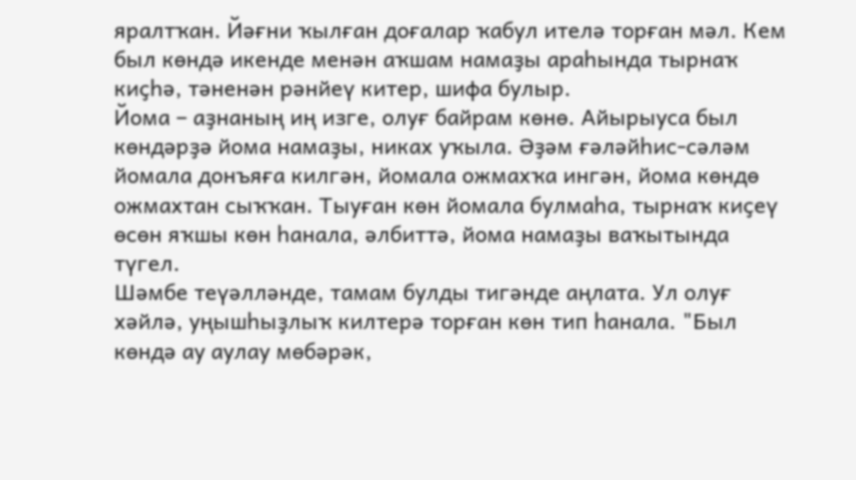яралтҡан. Йәғни ҡылған доғалар ҡабул ителә торған мәл. Кем был көндә икенде менән аҡшам намаҙы араһында тырнаҡ киҫһә, тәненән рәнйеү китер, шифа булыр.
Йома – аҙнаның иң изге, олуғ байрам көнө. Айырыуса был көндәрҙә йома намаҙы, никах уҡыла. Әҙәм ғәләйһис-сәләм йомала донъяға килгән, йомала ожмахҡа ингән, йома көндө ожмахтан сыҡҡан. Тыуған көн йомала булмаһа, тырнаҡ киҫеү өсөн яҡшы көн һанала, әлбиттә, йома намаҙы ваҡытында түгел.
Шәмбе теүәлләнде, тамам булды тигәнде аңлата. Ул олуғ хәйлә, уңышһыҙлыҡ килтерә торған көн тип һанала. "Был көндә ау аулау мөбәрәк,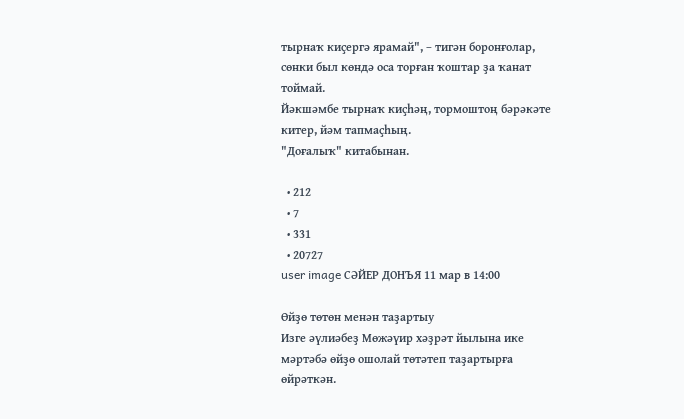тырнаҡ киҫергә ярамай", – тигән боронғолар, сөнки был көндә оса торған ҡоштар ҙа ҡанат тоймай.
Йәкшәмбе тырнаҡ киҫһәң, тормоштоң бәрәкәте китер, йәм тапмаҫһың.
"Доғалыҡ" китабынан.

  • 212
  • 7
  • 331
  • 20727
user image СӘЙЕР ДОНЪЯ 11 мар в 14:00

Өйҙө төтөн менән таҙартыу
Изге әүлиәбеҙ Мөжәүир хәҙрәт йылына ике мәртәбә өйҙө ошолай төтәтеп таҙартырға өйрәткән.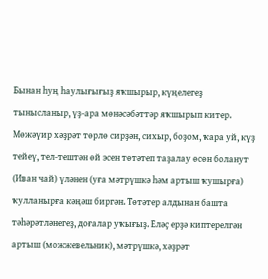Бынан һуң һаулығығыҙ яҡшырыр, күңелегеҙ тынысланыр, үҙ-ара мөнәсәбәттәр яҡшырып китер.
Мөжәүир хәҙрәт төрлө сирҙән, сихыр, боҙом, ҡара уй, күҙ тейеү, тел-тештән өй эсен төтәтеп таҙалау өсөн боланут (Иван чай) үләнен (уға мәтрүшкә һәм артыш ҡушырға) ҡулланырға кәңәш биргән. Төтәтер алдынан башта тәһәрәтләнегеҙ, доғалар уҡығыҙ. Еләҫ ерҙә киптерелгән артыш (можжевельник), мәтрүшкә, хәҙрәт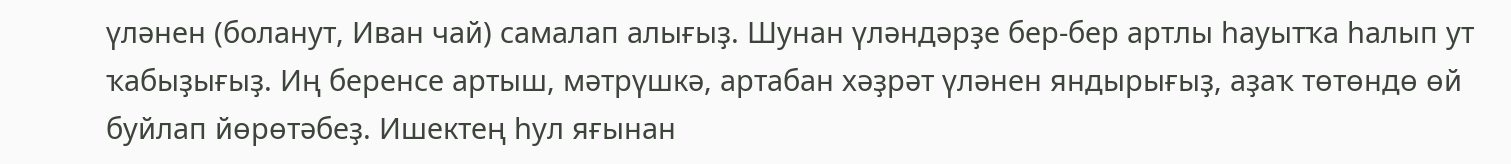үләнен (боланут, Иван чай) самалап алығыҙ. Шунан үләндәрҙе бер-бер артлы һауытҡа һалып ут ҡабыҙығыҙ. Иң беренсе артыш, мәтрүшкә, артабан хәҙрәт үләнен яндырығыҙ, аҙаҡ төтөндө өй буйлап йөрөтәбеҙ. Ишектең һул яғынан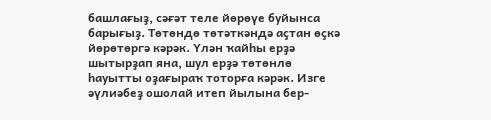башлағыҙ, сәғәт теле йөрөүе буйынса барығыҙ. Төтөндө төтәткәндә аҫтан өҫкә йөрөтөргә кәрәк. Үлән ҡайһы ерҙә шытырҙап яна, шул ерҙә төтөнлө һауытты оҙағыраҡ тоторға кәрәк. Изге әүлиәбеҙ ошолай итеп йылына бер-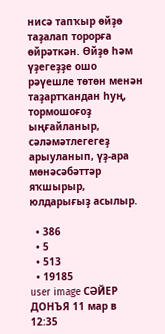нисә тапҡыр өйҙө таҙалап торорға өйрәткән. Өйҙө һәм үҙегеҙҙе ошо рәүешле төтөн менән таҙартҡандан һуң, тормошоғоҙ ыңғайланыр, сәләмәтлегегеҙ арыуланып, үҙ-ара мөнәсәбәттәр яҡшырыр, юлдарығыҙ асылыр.

  • 386
  • 5
  • 513
  • 19185
user image СӘЙЕР ДОНЪЯ 11 мар в 12:35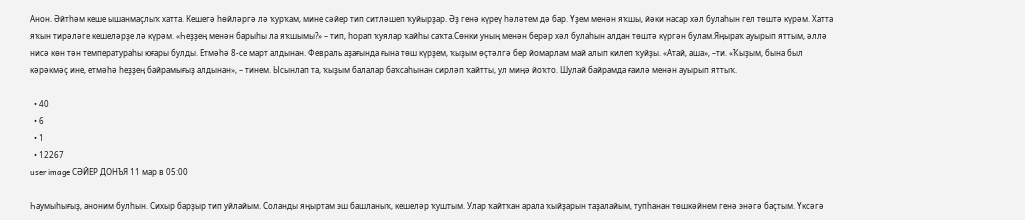Анон. Әйтһәм кеше ышанмаҫлыҡ хатта. Кешегә һөйләргә лә ҡурҡам, мине сәйер тип ситләшеп ҡуйырҙар. Әҙ генә күреү һәләтем дә бар. Үҙем менән яҡшы, йәки насар хәл булаһын гел төштә күрәм. Хатта яҡын тирәләге кешеләрҙе лә күрәм. «Һеҙҙең менән барыһы ла яҡшымы?» – тип, һорап ҡуялар ҡайһы саҡта.Сөнки уның менән берәр хәл булаһын алдан төштә күргән булам.Яңыраҡ ауырып яттым, әллә нисә көн тән температураһы юғары булды. Етмәһә 8-се март алдынан. Февраль аҙағында ғына төш күрҙем, ҡыҙым өҫтәлгә бер йомарлам май алып килеп ҡуйҙы. «Атай, аша», –ти. «Ҡыҙым, бына был кәрәкмәҫ ине, етмәһә һеҙҙең байрамығыҙ алдынан», – тинем. Ысынлап та, ҡыҙым балалар баҡсаһынан сирләп ҡайтты, ул миңә йоҡто. Шулай байрамда ғаилә менән ауырып яттыҡ.

  • 40
  • 6
  • 1
  • 12267
user image СӘЙЕР ДОНЪЯ 11 мар в 05:00

Һаумыһығыҙ, аноним булһын. Сихыр барҙыр тип уйлайым. Соланды яңыртам эш башланыҡ, кешеләр ҡуштым. Улар ҡайтҡан арала ҡыйҙарын таҙалайым, тупһанан төшкәйнем генә энәгә баҫтым. Үксәгә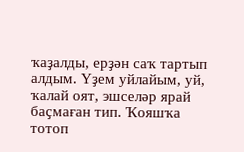ҡаҙалды, ерҙән саҡ тартып алдым. Үҙем уйлайым, уй, ҡалай оят, эшселәр ярай баҫмаған тип. Ҡояшҡа тотоп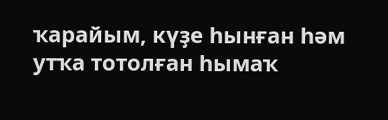ҡарайым, күҙе һынған һәм утҡа тотолған һымаҡ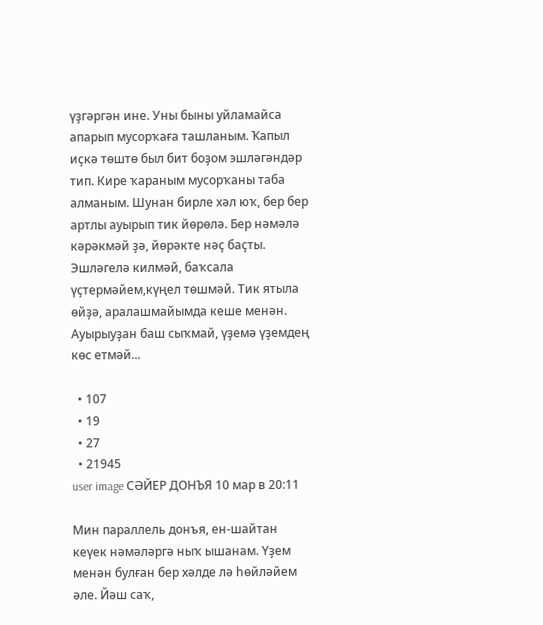үҙгәргән ине. Уны быны уйламайса апарып мусорҡаға ташланым. Ҡапыл иҫкә төштө был бит боҙом эшләгәндәр тип. Кире ҡараным мусорҡаны таба алманым. Шунан бирле хәл юҡ, бер бер артлы ауырып тик йөрөлә. Бер нәмәлә кәрәкмәй ҙә, йөрәкте нәҫ баҫты. Эшләгелә килмәй, баҡсала үҫтермәйем,күңел төшмәй. Тик ятыла өйҙә, аралашмайымда кеше менән. Ауырыуҙан баш сыҡмай, үҙемә үҙемдең көс етмәй...

  • 107
  • 19
  • 27
  • 21945
user image СӘЙЕР ДОНЪЯ 10 мар в 20:11

Мин параллель донъя, ен-шайтан кеүек нәмәләргә ныҡ ышанам. Үҙем менән булған бер хәлде лә һөйләйем әле. Йәш саҡ,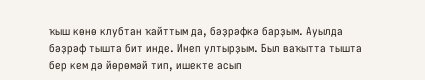ҡыш көнө клубтан ҡайттым да, бәҙрәфкә барҙым. Ауылда бәҙрәф тышта бит инде. Инеп ултырҙым. Был ваҡытта тышта бер кем дә йөрөмәй тип, ишекте асып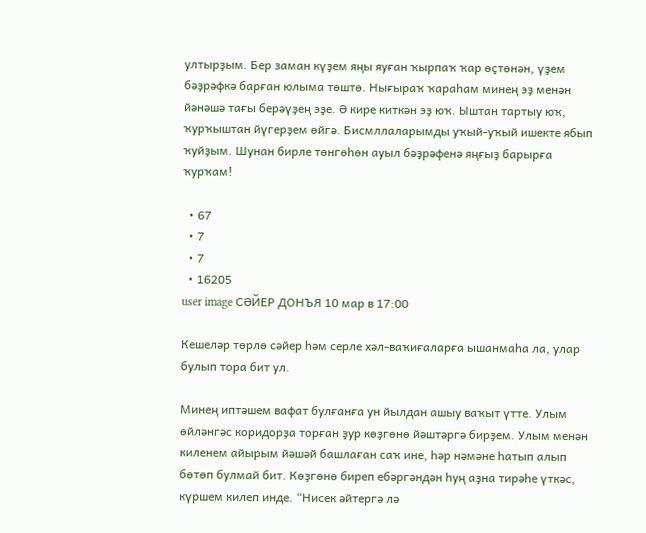ултырҙым. Бер заман күҙем яңы яуған ҡырпаҡ ҡар өҫтөнән, үҙем бәҙрәфкә барған юлыма төштө. Нығыраҡ ҡараһам минең эҙ менән йәнәшә тағы берәүҙең эҙе. Ә кире киткән эҙ юҡ. Ыштан тартыу юҡ, ҡурҡыштан йүгерҙем өйгә. Бисмллаларымды уҡый-уҡый ишекте ябып ҡуйҙым. Шунан бирле төнгөһөн ауыл бәҙрәфенә яңғыҙ барырға ҡурҡам!

  • 67
  • 7
  • 7
  • 16205
user image СӘЙЕР ДОНЪЯ 10 мар в 17:00

Кешеләр төрлө сәйер һәм серле хәл-ваҡиғаларға ышанмаһа ла, улар булып тора бит ул.

Минең иптәшем вафат булғанға ун йылдан ашыу ваҡыт үтте. Улым өйләнгәс коридорҙа торған ҙур көҙгөнө йәштәргә бирҙем. Улым менән киленем айырым йәшәй башлаған саҡ ине, һәр нәмәне һатып алып бөтөп булмай бит. Көҙгөнө биреп ебәргәндән һуң аҙна тирәһе үткәс, күршем килеп инде. “Нисек әйтергә лә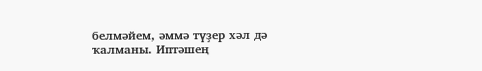белмәйем, әммә түҙер хәл дә ҡалманы. Иптәшең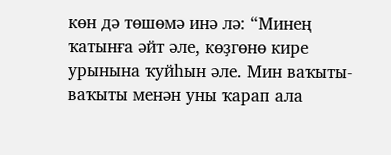көн дә төшөмә инә лә: “Минең ҡатынға әйт әле, көҙгөнө кире урынына ҡуйһын әле. Мин ваҡыты-ваҡыты менән уны ҡарап ала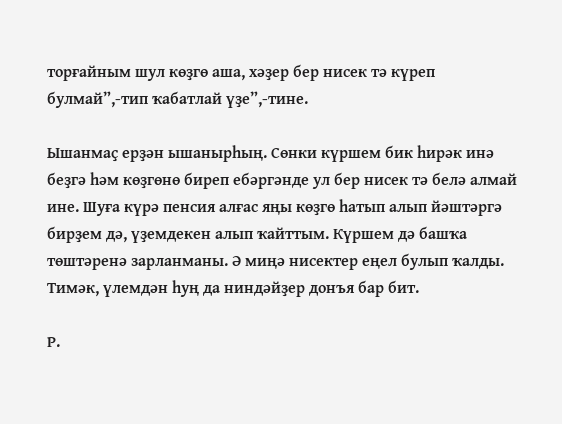торғайным шул көҙгө аша, хәҙер бер нисек тә күреп булмай”,-тип ҡабатлай үҙе”,-тине.

Ышанмаҫ ерҙән ышанырһың. Сөнки күршем бик һирәк инә беҙгә һәм көҙгөнө биреп ебәргәнде ул бер нисек тә белә алмай ине. Шуға күрә пенсия алғас яңы көҙгө һатып алып йәштәргә бирҙем дә, үҙемдекен алып ҡайттым. Күршем дә башҡа төштәренә зарланманы. Ә миңә нисектер еңел булып ҡалды. Тимәк, үлемдән һуң да ниндәйҙер донъя бар бит.

Р.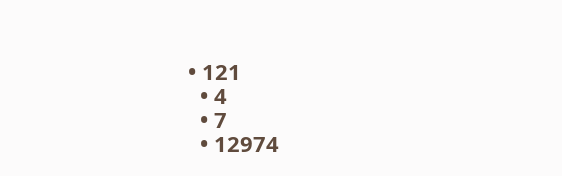• 121
  • 4
  • 7
  • 12974